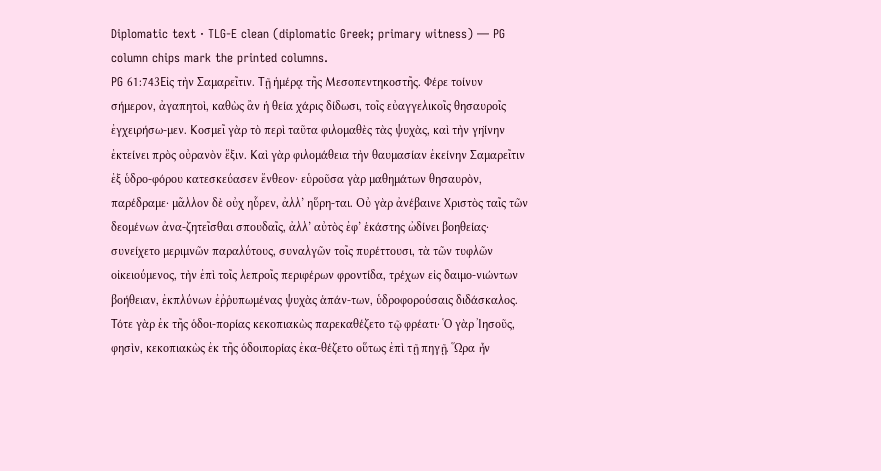Diplomatic text · TLG-E clean (diplomatic Greek; primary witness) — PG column chips mark the printed columns.
PG 61:743Εἰς τὴν Σαμαρεῖτιν. Τῇ ἡμέρᾳ τῆς Μεσοπεντηκοστῆς. Φέρε τοίνυν σήμερον, ἀγαπητοὶ, καθὼς ἂν ἡ θεία χάρις δίδωσι, τοῖς εὐαγγελικοῖς θησαυροῖς ἐγχειρήσω-μεν. Κοσμεῖ γὰρ τὸ περὶ ταῦτα φιλομαθὲς τὰς ψυχὰς, καὶ τὴν γηί̈νην ἐκτείνει πρὸς οὐρανὸν ἕξιν. Καὶ γὰρ φιλομάθεια τὴν θαυμασίαν ἐκείνην Σαμαρεῖτιν ἐξ ὑδρο-φόρου κατεσκεύασεν ἔνθεον· εὑροῦσα γὰρ μαθημάτων θησαυρὸν, παρέδραμε· μᾶλλον δὲ οὐχ ηὗρεν, ἀλλ’ ηὕρη-ται. Οὐ γὰρ ἀνέβαινε Χριστὸς ταῖς τῶν δεομένων ἀνα-ζητεῖσθαι σπουδαῖς, ἀλλ’ αὐτὸς ἐφ’ ἑκάστης ὠδίνει βοηθείας· συνείχετο μεριμνῶν παραλύτους, συναλγῶν τοῖς πυρέττουσι, τὰ τῶν τυφλῶν οἰκειούμενος, τὴν ἐπὶ τοῖς λεπροῖς περιφέρων φροντίδα, τρέχων εἰς δαιμο-νιώντων βοήθειαν, ἐκπλύνων ἐῤῥυπωμένας ψυχὰς ἁπάν-των, ὑδροφορούσαις διδάσκαλος. Τότε γὰρ ἐκ τῆς ὁδοι-πορίας κεκοπιακὼς παρεκαθέζετο τῷ φρέατι· Ὁ γὰρ Ἰησοῦς, φησὶν, κεκοπιακὼς ἐκ τῆς ὁδοιπορίας ἐκα-θέζετο οὕτως ἐπὶ τῇ πηγῇ. Ὥρα ἦν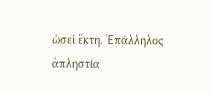ὡσεὶ ἕκτη. Ἐπάλληλος ἀπληστία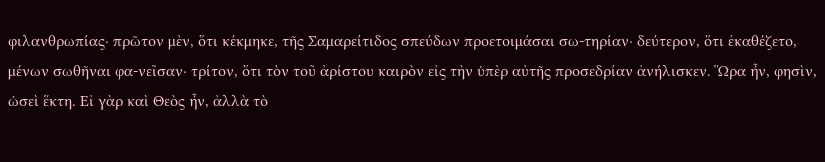φιλανθρωπίας· πρῶτον μὲν, ὅτι κέκμηκε, τῆς Σαμαρείτιδος σπεύδων προετοιμάσαι σω-τηρίαν· δεύτερον, ὅτι ἐκαθέζετο, μένων σωθῆναι φα-νεῖσαν· τρίτον, ὅτι τὸν τοῦ ἀρίστου καιρὸν εἰς τὴν ὑπὲρ αὐτῆς προσεδρίαν ἀνήλισκεν. Ὥρα ἦν, φησὶν, ὡσεὶ ἕκτη. Εἰ γὰρ καὶ Θεὸς ἦν, ἀλλὰ τὸ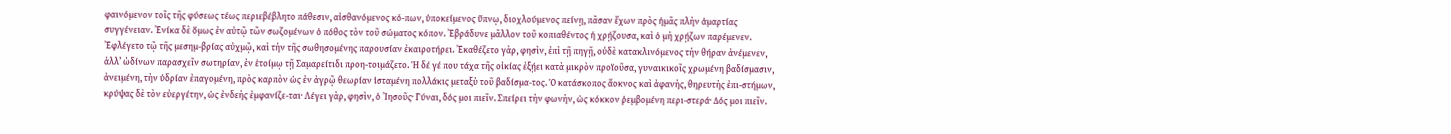φαινόμενον τοῖς τῆς φύσεως τέως περιεβέβλητο πάθεσιν, αἰσθανόμενος κό-πων, ὑποκείμενος ὕπνῳ, διοχλούμενος πείνῃ, πᾶσαν ἔχων πρὸς ἡμᾶς πλὴν ἁμαρτίας συγγένειαν. Ἐνίκα δὲ ὅμως ἐν αὐτῷ τῶν σωζομένων ὁ πόθος τὸν τοῦ σώματος κόπον. Ἐβράδυνε μᾶλλον τοῦ κοπιαθέντος ἡ χρῄζουσα, καὶ ὁ μὴ χρῄζων παρέμενεν. Ἐφλέγετο τῷ τῆς μεσημ-βρίας αὐχμῷ, καὶ τὴν τῆς σωθησομένης παρουσίαν ἐκαιροτήρει. Ἐκαθέζετο γὰρ, φησὶν, ἐπὶ τῇ πηγῇ, οὐδὲ κατακλινόμενος τὴν θήραν ἀνέμενεν, ἀλλ’ ὠδίνων παρασχεῖν σωτηρίαν, ἐν ἑτοίμῳ τῇ Σαμαρείτιδι προη-τοιμάζετο. Ἡ δέ γέ που τάχα τῆς οἰκίας ἐξῄει κατὰ μικρὸν προϊοῦσα, γυναικικοῖς χρωμένη βαδίσμασιν, ἀνειμένη, τὴν ὑδρίαν ἐπαγομένη, πρὸς καρπὸν ὡς ἐν ἀγρῷ θεωρίαν ἱσταμένη πολλάκις μεταξὺ τοῦ βαδίσμα-τος. Ὁ κατάσκοπος ἄοκνος καὶ ἀφανὴς, θηρευτὴς ἐπι-στήμων, κρύψας δὲ τὸν εὐεργέτην, ὡς ἐνδεὴς ἐμφανίζε-ται· Λέγει γὰρ, φησὶν, ὁ Ἰησοῦς· Γύναι, δός μοι πιεῖν. Σπείρει τὴν φωνὴν, ὡς κόκκον ῥεμβομένη περι-στερά· Δός μοι πιεῖν.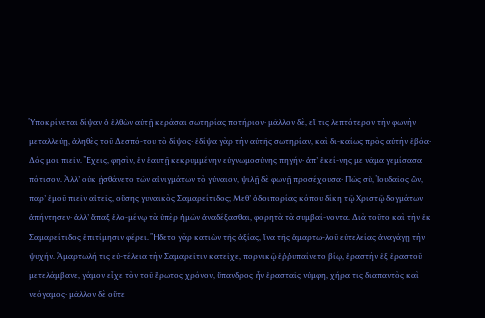Ὑποκρίνεται δίψαν ὁ ἐλθὼν αὐτῇ κεράσαι σωτηρίας ποτήριον· μᾶλλον δὲ, εἴ τις λεπτότερον τὴν φωνὴν μεταλλεύῃ, ἀληθὲς τοῦ Δεσπό-του τὸ δίψος· ἐδίψα γὰρ τὴν αὐτῆς σωτηρίαν, καὶ δι-καίως πρὸς αὐτὴν ἐβόα· Δός μοι πιεῖν. Ἔχεις, φησὶν, ἐν ἑαυτῇ κεκρυμμένην εὐγνωμοσύνης πηγήν· ἀπ’ ἐκεί-νης με νᾶμα γεμίσασα πότισον. Ἀλλ’ οὐκ ᾐσθάνετο τῶν αἰνιγμάτων τὸ γύναιον, ψιλῇ δὲ φωνῇ προσέχουσα· Πῶς σὺ, Ἰουδαῖος ὢν, παρ’ ἐμοῦ πιεῖν αἰτεῖς, οὔσης γυναικὸς Σαμαρείτιδος; Μεθ’ ὁδοιπορίας κόπου δίκη τῷ Χριστῷ δογμάτων ἀπήντησεν· ἀλλ’ ἅπαξ ἑλο-μένῳ τὰ ὑπὲρ ἡμῶν ἀναδέξασθαι, φορητὰ τὰ συμβαί-νοντα. Διὰ τοῦτο καὶ τὴν ἐκ Σαμαρείτιδος ἐπιτίμησιν φέρει. Ἥδετο γὰρ κατιὼν τῆς ἀξίας, ἵνα τῆς ἁμαρτω-λοῦ εὐτελείας ἀναγάγῃ τὴν ψυχήν. Ἁμαρτωλή τις εὐ-τέλεια τὴν Σαμαρεῖτιν κατεῖχε, πορνικῷ ἐῤῥυπαίνετο βίῳ, ἐραστὴν ἐξ ἐραστοῦ μετελάμβανε, γάμον εἶχε τὸν τοῦ ἔρωτος χρόνον, ὕπανδρος ἦν ἐρασταῖς νύμφη, χήρα τις διαπαντὸς καὶ νεόγαμος· μᾶλλον δὲ οὔτε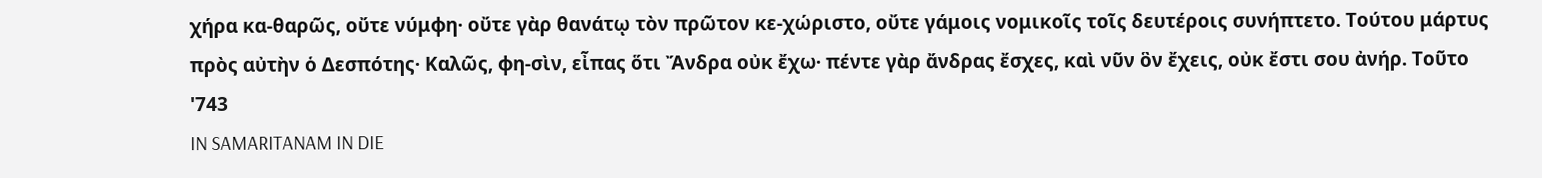χήρα κα-θαρῶς, οὔτε νύμφη· οὔτε γὰρ θανάτῳ τὸν πρῶτον κε-χώριστο, οὔτε γάμοις νομικοῖς τοῖς δευτέροις συνήπτετο. Τούτου μάρτυς πρὸς αὐτὴν ὁ Δεσπότης· Καλῶς, φη-σὶν, εἶπας ὅτι Ἄνδρα οὐκ ἔχω· πέντε γὰρ ἄνδρας ἔσχες, καὶ νῦν ὃν ἔχεις, οὐκ ἔστι σου ἀνήρ. Τοῦτο
'743
IN SAMARITANAM IN DIE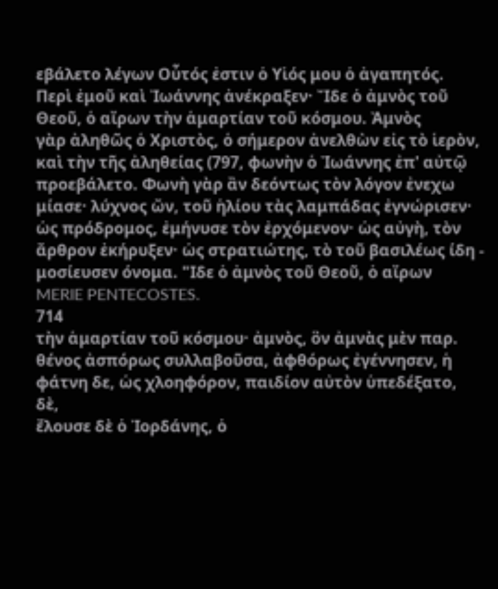εβάλετο λέγων Οὗτός ἐστιν ὁ Υἱός μου ὁ ἀγαπητός.
Περὶ ἐμοῦ καὶ Ἰωάννης ἀνέκραξεν· Ἴδε ὁ ἀμνὸς τοῦ
Θεοῦ, ὁ αἴρων τὴν ἁμαρτίαν τοῦ κόσμου. Ἀμνὸς
γὰρ ἀληθῶς ὁ Χριστὸς, ὁ σήμερον ἀνελθὼν εἰς τὸ ἱερὸν,
καὶ τὴν τῆς ἀληθείας (797, φωνὴν ὁ Ἰωάννης ἐπ' αὐτῷ
προεβάλετο. Φωνὴ γὰρ ἂν δεόντως τὸν λόγον ἐνεχω
μίασε· λύχνος ὤν, τοῦ ἡλίου τὰς λαμπάδας ἐγνώρισεν·
ὡς πρόδρομος, ἐμήνυσε τὸν ἐρχόμενον· ὡς αὐγὴ, τὸν
ἄρθρον ἐκήρυξεν· ὡς στρατιώτης, τὸ τοῦ βασιλέως ίδη -
μοσίευσεν όνομα. "Ιδε ὁ ἀμνὸς τοῦ Θεοῦ, ὁ αἴρων
MERIE PENTECOSTES.
714
τὴν ἁμαρτίαν τοῦ κόσμου· ἀμνὸς, ὃν ἀμνὰς μὲν παρ.
θένος ἀσπόρως συλλαβοῦσα, ἀφθόρως ἐγέννησεν, ἡ
φάτνη δε, ὡς χλοηφόρον, παιδίον αὐτὸν ὑπεδέξατο,
δὲ,
ἔλουσε δὲ ὁ Ἰορδάνης, ὁ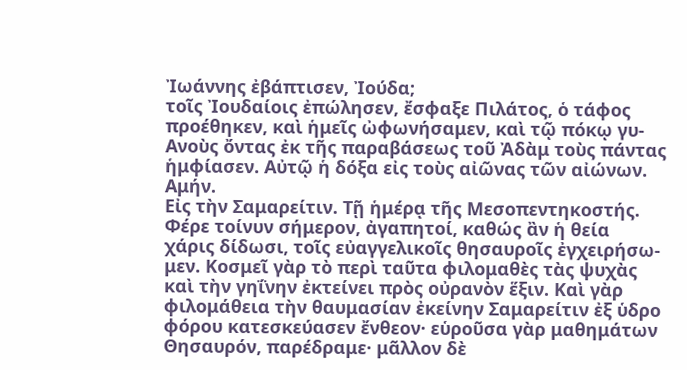Ἰωάννης ἐβάπτισεν, Ἰούδα;
τοῖς Ἰουδαίοις ἐπώλησεν, ἔσφαξε Πιλάτος, ὁ τάφος
προέθηκεν, καὶ ἡμεῖς ὠφωνήσαμεν, καὶ τῷ πόκῳ γυ-
Ανοὺς ὄντας ἐκ τῆς παραβάσεως τοῦ Ἀδὰμ τοὺς πάντας
ἡμφίασεν. Αὐτῷ ἡ δόξα εἰς τοὺς αἰῶνας τῶν αἰώνων.
Αμήν.
Εἰς τὴν Σαμαρείτιν. Τῇ ἡμέρᾳ τῆς Μεσοπεντηκοστής.
Φέρε τοίνυν σήμερον, ἀγαπητοί, καθώς ἂν ἡ θεία
χάρις δίδωσι, τοῖς εὐαγγελικοῖς θησαυροῖς ἐγχειρήσω-
μεν. Κοσμεῖ γὰρ τὸ περὶ ταῦτα φιλομαθὲς τὰς ψυχὰς
καὶ τὴν γηΐνην ἐκτείνει πρὸς οὐρανὸν ἕξιν. Καὶ γὰρ
φιλομάθεια τὴν θαυμασίαν ἐκείνην Σαμαρείτιν ἐξ ὑδρο
φόρου κατεσκεύασεν ἔνθεον· εὑροῦσα γὰρ μαθημάτων
Θησαυρόν, παρέδραμε· μᾶλλον δὲ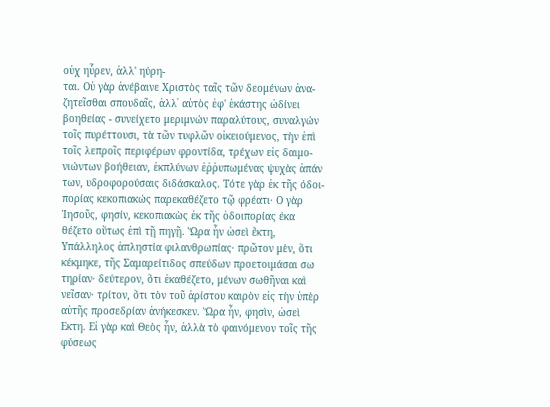οὐχ ηὗρεν, ἀλλ' ηύρη-
ται. Οὐ γὰρ ἀνέβαινε Χριστὸς ταῖς τῶν δεομένων ἀνα-
ζητεῖσθαι σπουδαῖς, ἀλλ᾽ αὐτὸς ἐφ' ἑκάστης ὠδίνει
βοηθείας - συνείχετο μεριμνών παραλύτους, συναλγών
τοῖς πυρέττουσι, τὰ τῶν τυφλῶν οἰκειούμενος, τὴν ἐπὶ
τοῖς λεπροῖς περιφέρων φροντίδα, τρέχων εἰς δαιμο-
νιώντων βοήθειαν, ἐκπλύνων ἐῤῥυπωμένας ψυχὰς ἀπάν
των, υδροφορούσαις διδάσκαλος. Τότε γὰρ ἐκ τῆς όδοι-
πορίας κεκοπιακώς παρεκαθέζετο τῷ φρέατι· Ο γὰρ
Ἰησοῦς, φησίν, κεκοπιακὼς ἐκ τῆς ὁδοιπορίας έκα
θέζετο οὕτως ἐπὶ τῇ πηγῇ. Ὥρα ἦν ὡσεὶ ἔκτη,
Υπάλληλος ἀπληστία φιλανθρωπίας· πρῶτον μὲν, ὅτι
κέκμηκε, τῆς Σαμαρείτιδος σπεύδων προετοιμάσαι σω
τηρίαν· δεύτερον, ὅτι ἐκαθέζετο, μένων σωθῆναι καὶ
νεῖσαν· τρίτον, ὅτι τὸν τοῦ ἀρίστου καιρὸν εἰς τὴν ὑπὲρ
αὐτῆς προσεδρίαν ἀνήκεσκεν. Ὥρα ἦν, φησὶν, ὡσεὶ
Εκτη. Εἰ γὰρ καὶ Θεὸς ἦν, ἀλλὰ τὸ φαινόμενον τοῖς τῆς
φύσεως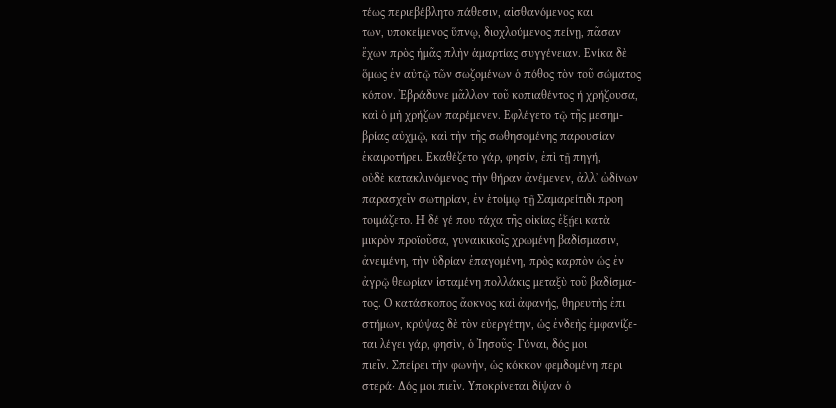τέως περιεβέβλητο πάθεσιν, αἰσθανόμενος και
των, υποκείμενος ὕπνῳ, διοχλούμενος πείνῃ, πᾶσαν
ἔχων πρὸς ἡμᾶς πλὴν ἁμαρτίας συγγένειαν. Ενίκα δὲ
ὅμως ἐν αὐτῷ τῶν σωζομένων ὁ πόθος τὸν τοῦ σώματος
κόπον. Ἐβράδυνε μᾶλλον τοῦ κοπιαθέντος ή χρήζουσα,
καὶ ὁ μὴ χρήζων παρέμενεν. Εφλέγετο τῷ τῆς μεσημ-
βρίας αὐχμῷ, καὶ τὴν τῆς σωθησομένης παρουσίαν
ἐκαιροτήρει. Εκαθέζετο γάρ, φησίν, ἐπὶ τῇ πηγή,
οὐδὲ κατακλινόμενος τὴν θήραν ἀνέμενεν, ἀλλ᾽ ὠδίνων
παρασχεῖν σωτηρίαν, ἐν ἑτοίμῳ τῇ Σαμαρείτιδι προη
τοιμάζετο. Η δέ γέ που τάχα τῆς οἰκίας ἐξῄει κατὰ
μικρὸν προϊοῦσα, γυναικικοῖς χρωμένη βαδίσμασιν,
ἀνειμένη, τὴν ὑδρίαν ἐπαγομένη, πρὸς καρπὸν ὡς ἐν
ἀγρῷ θεωρίαν ἱσταμένη πολλάκις μεταξὺ τοῦ βαδίσμα-
τος. Ο κατάσκοπος ἄοκνος καὶ ἀφανής, θηρευτὴς ἐπι
στήμων, κρύψας δὲ τὸν εὐεργέτην, ὡς ἐνδεὴς ἐμφανίζε-
ται λέγει γάρ, φησὶν, ὁ Ἰησοῦς· Γύναι, δός μοι
πιεῖν. Σπείρει τὴν φωνὴν, ὡς κόκκον φεμδομένη περι
στερά· Δός μοι πιεῖν. Υποκρίνεται δίψαν ὁ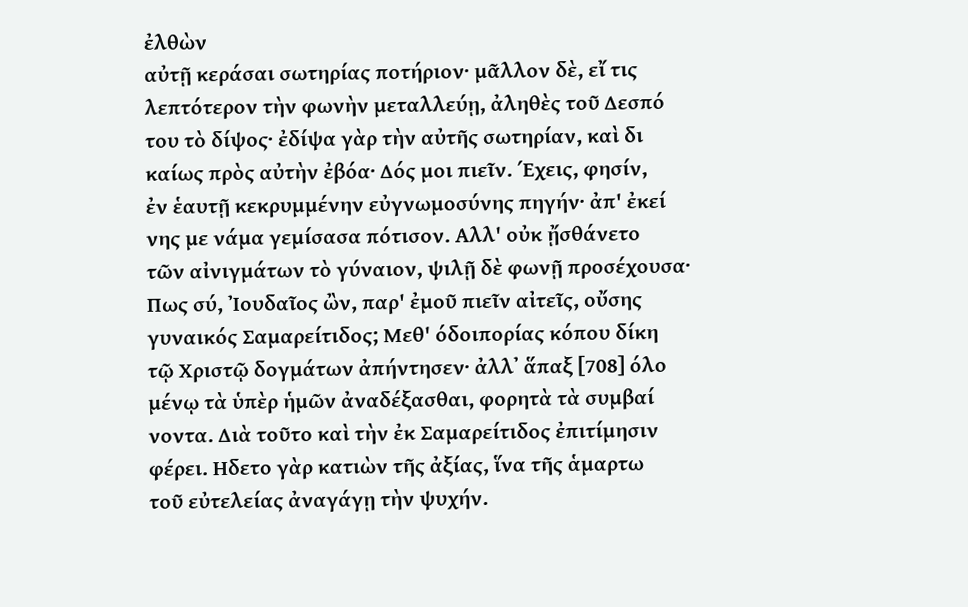ἐλθὼν
αὐτῇ κεράσαι σωτηρίας ποτήριον· μᾶλλον δὲ, εἴ τις
λεπτότερον τὴν φωνὴν μεταλλεύῃ, ἀληθὲς τοῦ Δεσπό
του τὸ δίψος· ἐδίψα γὰρ τὴν αὐτῆς σωτηρίαν, καὶ δι
καίως πρὸς αὐτὴν ἐβόα· Δός μοι πιεῖν. Έχεις, φησίν,
ἐν ἑαυτῇ κεκρυμμένην εὐγνωμοσύνης πηγήν· ἀπ' ἐκεί
νης με νάμα γεμίσασα πότισον. Αλλ' οὐκ ᾔσθάνετο
τῶν αἰνιγμάτων τὸ γύναιον, ψιλῇ δὲ φωνῇ προσέχουσα·
Πως σύ, Ἰουδαῖος ὢν, παρ' ἐμοῦ πιεῖν αἰτεῖς, οὔσης
γυναικός Σαμαρείτιδος; Μεθ' όδοιπορίας κόπου δίκη
τῷ Χριστῷ δογμάτων ἀπήντησεν· ἀλλ᾽ ἅπαξ [708] όλο
μένῳ τὰ ὑπὲρ ἡμῶν ἀναδέξασθαι, φορητὰ τὰ συμβαί
νοντα. Διὰ τοῦτο καὶ τὴν ἐκ Σαμαρείτιδος ἐπιτίμησιν
φέρει. Ηδετο γὰρ κατιὼν τῆς ἀξίας, ἵνα τῆς ἁμαρτω
τοῦ εὐτελείας ἀναγάγῃ τὴν ψυχήν.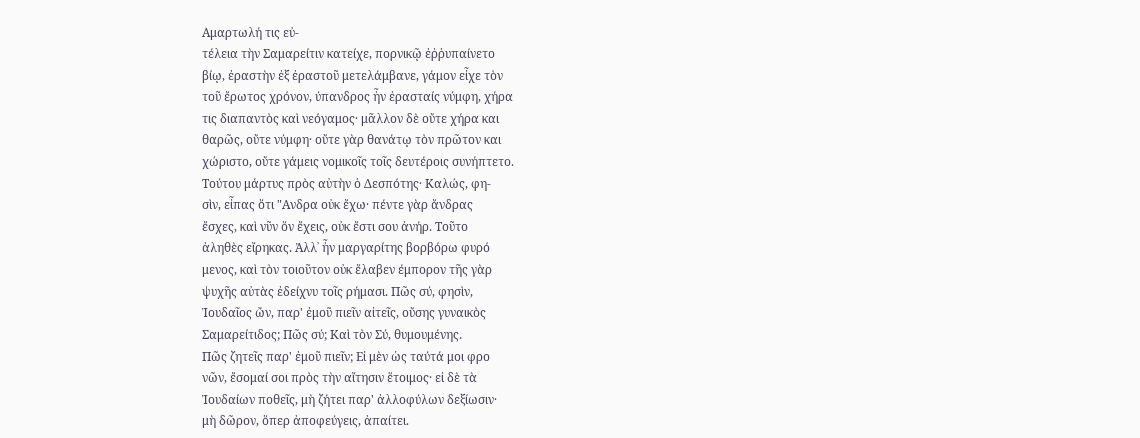Αμαρτωλή τις εὐ-
τέλεια τὴν Σαμαρείτιν κατείχε, πορνικῷ ἐῤῥυπαίνετο
βίῳ, ἐραστὴν ἐξ ἐραστοῦ μετελάμβανε, γάμον εἶχε τὸν
τοῦ ἔρωτος χρόνον, ύπανδρος ἦν ἐρασταίς νύμφη, χήρα
τις διαπαντὸς καὶ νεόγαμος· μᾶλλον δὲ οὔτε χήρα και
θαρῶς, οὔτε νύμφη· οὔτε γὰρ θανάτῳ τὸν πρῶτον και
χώριστο, οὔτε γάμεις νομικοῖς τοῖς δευτέροις συνήπτετο.
Τούτου μάρτυς πρὸς αὐτὴν ὁ Δεσπότης· Καλώς, φη-
σὶν, εἶπας ὅτι "Ανδρα οὐκ ἔχω· πέντε γὰρ ἄνδρας
ἔσχες, καὶ νῦν ὅν ἔχεις, οὐκ ἔστι σου ἀνήρ. Τοῦτο
ἀληθὲς εἴρηκας. Ἀλλ᾽ ἦν μαργαρίτης βορβόρω φυρό
μενος, καὶ τὸν τοιοῦτον οὐκ ἔλαβεν έμπορον τῆς γὰρ
ψυχῆς αὐτὰς ἐδείχνυ τοῖς ρήμασι. Πῶς σύ, φησὶν,
Ἰουδαῖος ὤν, παρ' ἐμοῦ πιεῖν αἰτεῖς, οὔσης γυναικὸς
Σαμαρείτιδος; Πῶς σύ; Καὶ τὸν Σύ, θυμουμένης.
Πῶς ζητεῖς παρ' ἐμοῦ πιεῖν; Εἰ μὲν ὡς ταύτά μοι φρο
νῶν, ἔσομαί σοι πρὸς τὴν αἴτησιν ἕτοιμος· εἰ δὲ τὰ
Ἰουδαίων ποθεῖς, μὴ ζήτει παρ' ἀλλοφύλων δεξίωσιν·
μὴ δῶρον, ὅπερ ἀποφεύγεις, ἀπαίτει.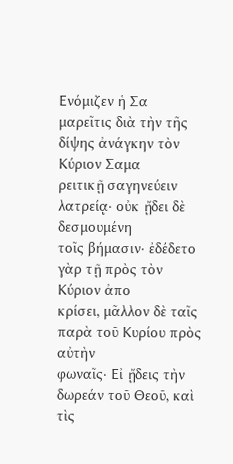Ενόμιζεν ἡ Σα
μαρεῖτις διὰ τὴν τῆς δίψης ἀνάγκην τὸν Κύριον Σαμα
ρειτικῇ σαγηνεύειν λατρείᾳ· οὐκ ᾔδει δὲ δεσμουμένη
τοῖς βήμασιν· ἐδέδετο γὰρ τῇ πρὸς τὸν Κύριον ἀπο
κρίσει, μᾶλλον δὲ ταῖς παρὰ τοῦ Κυρίου πρὸς αὐτὴν
φωναῖς· Εἰ ᾔδεις τὴν δωρεάν τοῦ Θεοῦ, καὶ τὶς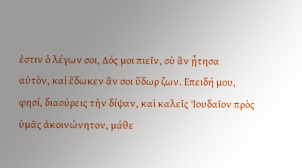ἐστιν ὁ λέγων σοι, Δός μοι πιεῖν, σὺ ἂν ᾖτησα
αὐτὸν, καὶ ἔδωκεν ἂν σοι ὕδωρ ζων. Επειδή μου,
φησί, διασύρεις τὴν δίψαν, καὶ καλεῖς Ἰουδαῖον πρὸς
ὑμᾶς ἀκοινώνητον, μάθε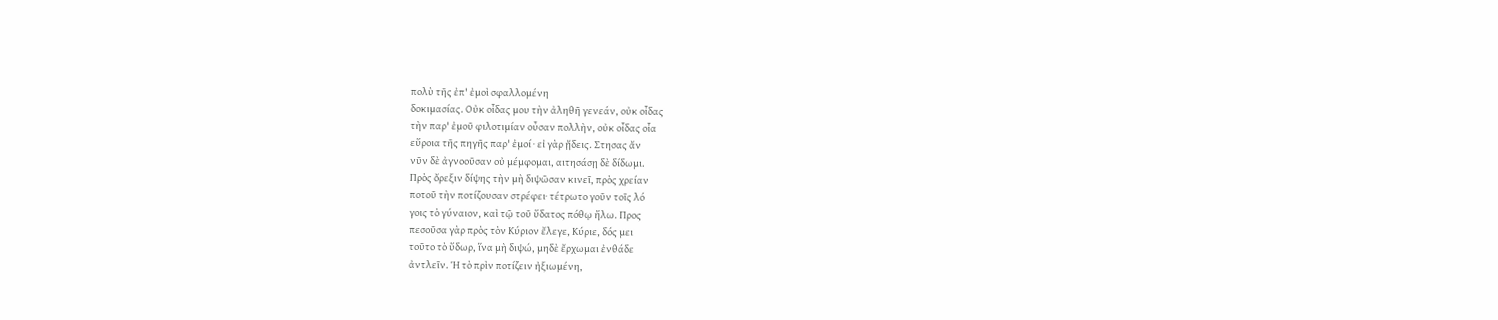πολὺ τῆς ἐπ' ἐμοὶ σφαλλομένη
δοκιμασίας. Οὐκ οἶδας μου τὴν ἀληθῆ γενεάν, οὐκ οἶδας
τὴν παρ' ἐμοῦ φιλοτιμίαν οὖσαν πολλὴν, οὐκ οἶδας οἷα
εὕροια τῆς πηγῆς παρ' ἐμοί · εἰ γὰρ ᾔδεις. Στησας ἄν
νῦν δὲ ἀγνοοῦσαν οὐ μέμφομαι, αιτησάσῃ δὲ δίδωμι.
Πρὸς ὄρεξιν δίψης τὴν μὴ διψῶσαν κινεῖ, πρὸς χρείαν
ποτοῦ τὴν ποτίζουσαν στρέφει· τέτρωτο γοῦν τοῖς λό
γοις τὸ γύναιον, καὶ τῷ τοῦ ὕδατος πόθῳ ἥλω. Προς
πεσοῦσα γὰρ πρὸς τὸν Κύριον ἔλεγε, Κύριε, δός μει
τοῦτο τὸ ὕδωρ, ἵνα μὴ διψώ, μηδὲ ἔρχωμαι ἐνθάδε
ἀντλεῖν. Ἡ τὸ πρὶν ποτίζειν ἠξιωμένη,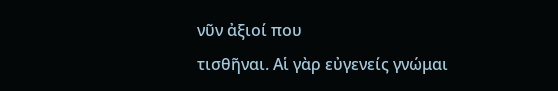νῦν ἀξιοί που
τισθῆναι. Αἱ γὰρ εὐγενείς γνώμαι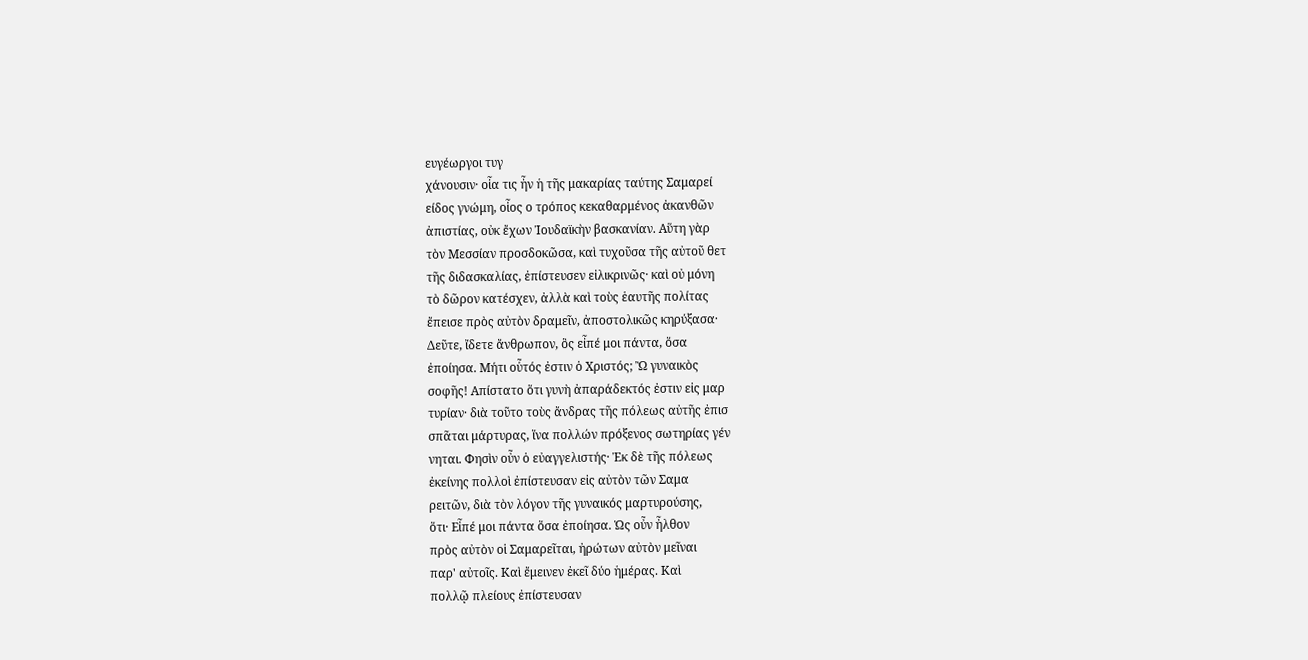ευγέωργοι τυγ
χάνουσιν· οἷα τις ἦν ἡ τῆς μακαρίας ταύτης Σαμαρεί
είδος γνώμη, οἷος ο τρόπος κεκαθαρμένος ἀκανθῶν
ἀπιστίας, οὐκ ἔχων Ἰουδαϊκὴν βασκανίαν. Αὕτη γὰρ
τὸν Μεσσίαν προσδοκῶσα, καὶ τυχοῦσα τῆς αὐτοῦ θετ
τῆς διδασκαλίας, ἐπίστευσεν εἰλικρινῶς· καὶ οὐ μόνη
τὸ δῶρον κατέσχεν, ἀλλὰ καὶ τοὺς ἑαυτῆς πολίτας
ἔπεισε πρὸς αὐτὸν δραμεῖν, ἀποστολικῶς κηρύξασα·
Δεῦτε, ἴδετε ἄνθρωπον, ὃς εἶπέ μοι πάντα, ὅσα
ἐποίησα. Μήτι οὗτός ἐστιν ὁ Χριστός; Ὢ γυναικὸς
σοφῆς! Απίστατο ὅτι γυνὴ ἀπαράδεκτός ἐστιν εἰς μαρ
τυρίαν· διὰ τοῦτο τοὺς ἄνδρας τῆς πόλεως αὐτῆς ἐπισ
σπᾶται μάρτυρας, ἵνα πολλών πρόξενος σωτηρίας γέν
νηται. Φησὶν οὖν ὁ εὐαγγελιστής· Ἐκ δὲ τῆς πόλεως
ἐκείνης πολλοὶ ἐπίστευσαν εἰς αὐτὸν τῶν Σαμα
ρειτῶν, διὰ τὸν λόγον τῆς γυναικός μαρτυρούσης,
ὅτι· Εἶπέ μοι πάντα ὅσα ἐποίησα. Ὡς οὖν ἦλθον
πρὸς αὐτὸν οἱ Σαμαρεῖται, ἠρώτων αὐτὸν μεῖναι
παρ' αὐτοῖς. Καὶ ἔμεινεν ἐκεῖ δύο ἡμέρας. Καὶ
πολλῷ πλείους ἐπίστευσαν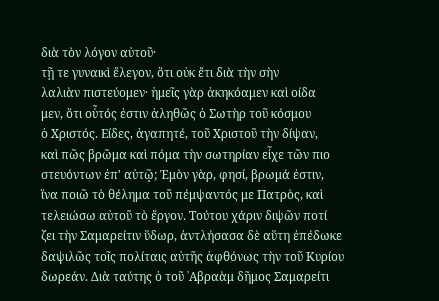διὰ τὸν λόγον αὐτοῦ·
τῇ τε γυναικὶ ἔλεγον, ὅτι οὐκ ἔτι διὰ τὴν σὴν
λαλιὰν πιστεύομεν· ἡμεῖς γὰρ ἀκηκόαμεν καὶ οίδα
μεν, ὅτι οὗτός ἐστιν ἀληθῶς ὁ Σωτὴρ τοῦ κόσμου
ὁ Χριστός. Είδες, ἀγαπητέ, τοῦ Χριστοῦ τὴν δίψαν,
καὶ πῶς βρῶμα καὶ πόμα τὴν σωτηρίαν εἶχε τῶν πιο
στευόντων ἐπ' αὐτῷ; Ἐμὸν γὰρ, φησί, βρωμά ἐστιν,
ἵνα ποιῶ τὸ θέλημα τοῦ πέμψαντός με Πατρὸς, καὶ
τελειώσω αὐτοῦ τὸ ἔργον. Τούτου χάριν διψῶν ποτί
ζει τὴν Σαμαρείτιν ὕδωρ, ἀντλήσασα δὲ αὕτη ἐπέδωκε
δαψιλῶς τοῖς πολίταις αὐτῆς ἀφθόνως τὴν τοῦ Κυρίου
δωρεάν. Διὰ ταύτης ὁ τοῦ ᾿Αβραὰμ δῆμος Σαμαρείτι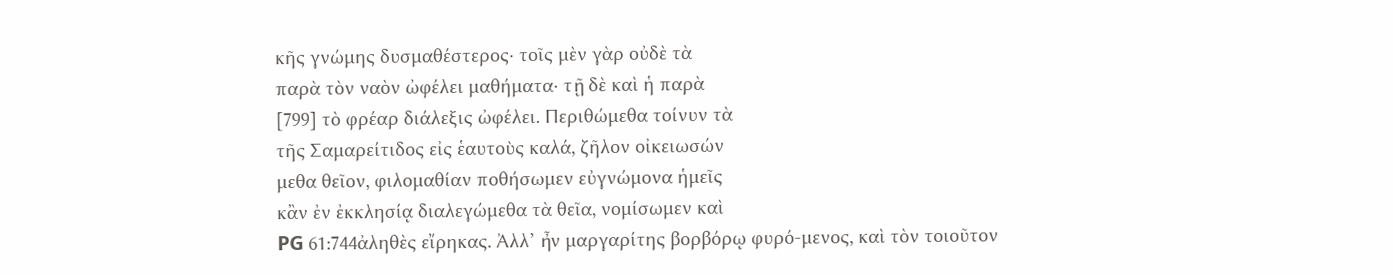κῆς γνώμης δυσμαθέστερος· τοῖς μὲν γὰρ οὐδὲ τὰ
παρὰ τὸν ναὸν ὠφέλει μαθήματα· τῇ δὲ καὶ ἡ παρὰ
[799] τὸ φρέαρ διάλεξις ὠφέλει. Περιθώμεθα τοίνυν τὰ
τῆς Σαμαρείτιδος εἰς ἑαυτοὺς καλά, ζῆλον οἰκειωσών
μεθα θεῖον, φιλομαθίαν ποθήσωμεν εὐγνώμονα ἡμεῖς
κἂν ἐν ἐκκλησίᾳ διαλεγώμεθα τὰ θεῖα, νομίσωμεν καὶ
PG 61:744ἀληθὲς εἴρηκας. Ἀλλ’ ἦν μαργαρίτης βορβόρῳ φυρό-μενος, καὶ τὸν τοιοῦτον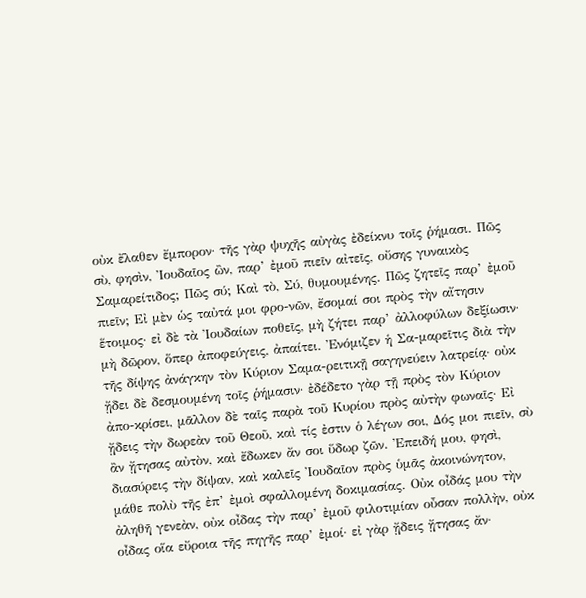οὐκ ἔλαθεν ἔμπορον· τῆς γὰρ ψυχῆς αὐγὰς ἐδείκνυ τοῖς ῥήμασι. Πῶς σὺ, φησὶν, Ἰουδαῖος ὢν, παρ’ ἐμοῦ πιεῖν αἰτεῖς, οὔσης γυναικὸς Σαμαρείτιδος; Πῶς σύ; Καὶ τὸ, Σύ, θυμουμένης. Πῶς ζητεῖς παρ’ ἐμοῦ πιεῖν; Εἰ μὲν ὡς ταὐτά μοι φρο-νῶν, ἔσομαί σοι πρὸς τὴν αἴτησιν ἕτοιμος· εἰ δὲ τὰ Ἰουδαίων ποθεῖς, μὴ ζήτει παρ’ ἀλλοφύλων δεξίωσιν· μὴ δῶρον, ὅπερ ἀποφεύγεις, ἀπαίτει. Ἐνόμιζεν ἡ Σα-μαρεῖτις διὰ τὴν τῆς δίψης ἀνάγκην τὸν Κύριον Σαμα-ρειτικῇ σαγηνεύειν λατρείᾳ· οὐκ ᾔδει δὲ δεσμουμένη τοῖς ῥήμασιν· ἐδέδετο γὰρ τῇ πρὸς τὸν Κύριον ἀπο-κρίσει, μᾶλλον δὲ ταῖς παρὰ τοῦ Κυρίου πρὸς αὐτὴν φωναῖς· Εἰ ᾔδεις τὴν δωρεὰν τοῦ Θεοῦ, καὶ τίς ἐστιν ὁ λέγων σοι, Δός μοι πιεῖν, σὺ ἂν ᾔτησας αὐτὸν, καὶ ἔδωκεν ἄν σοι ὕδωρ ζῶν. Ἐπειδή μου, φησὶ, διασύρεις τὴν δίψαν, καὶ καλεῖς Ἰουδαῖον πρὸς ὑμᾶς ἀκοινώνητον, μάθε πολὺ τῆς ἐπ’ ἐμοὶ σφαλλομένη δοκιμασίας. Οὐκ οἶδάς μου τὴν ἀληθῆ γενεὰν, οὐκ οἶδας τὴν παρ’ ἐμοῦ φιλοτιμίαν οὖσαν πολλὴν, οὐκ οἶδας οἵα εὔροια τῆς πηγῆς παρ’ ἐμοί· εἰ γὰρ ᾔδεις ᾔτησας ἄν·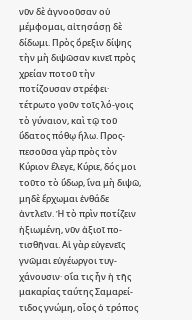νῦν δὲ ἀγνοοῦσαν οὐ μέμφομαι, αἰτησάσῃ δὲ δίδωμι. Πρὸς ὄρεξιν δίψης τὴν μὴ διψῶσαν κινεῖ πρὸς χρείαν ποτοῦ τὴν ποτίζουσαν στρέφει· τέτρωτο γοῦν τοῖς λό-γοις τὸ γύναιον, καὶ τῷ τοῦ ὕδατος πόθῳ ἥλω. Προς-πεσοῦσα γὰρ πρὸς τὸν Κύριον ἔλεγε, Κύριε, δός μοι τοῦτο τὸ ὕδωρ, ἵνα μὴ διψῶ, μηδὲ ἔρχωμαι ἐνθάδε ἀντλεῖν. Ἡ τὸ πρὶν ποτίζειν ἠξιωμένη, νῦν ἀξιοῖ πο-τισθῆναι. Αἱ γὰρ εὐγενεῖς γνῶμαι εὐγέωργοι τυγ-χάνουσιν· οἵα τις ἦν ἡ τῆς μακαρίας ταύτης Σαμαρεί-τιδος γνώμη, οἷος ὁ τρόπος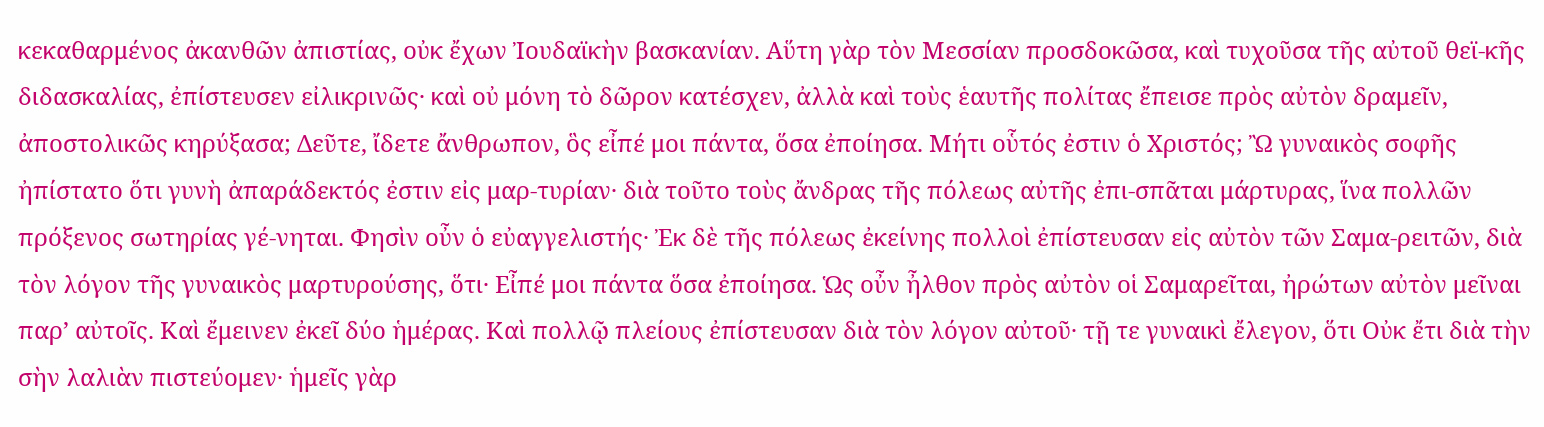κεκαθαρμένος ἀκανθῶν ἀπιστίας, οὐκ ἔχων Ἰουδαϊκὴν βασκανίαν. Αὕτη γὰρ τὸν Μεσσίαν προσδοκῶσα, καὶ τυχοῦσα τῆς αὐτοῦ θεϊ-κῆς διδασκαλίας, ἐπίστευσεν εἰλικρινῶς· καὶ οὐ μόνη τὸ δῶρον κατέσχεν, ἀλλὰ καὶ τοὺς ἑαυτῆς πολίτας ἔπεισε πρὸς αὐτὸν δραμεῖν, ἀποστολικῶς κηρύξασα; Δεῦτε, ἴδετε ἄνθρωπον, ὃς εἶπέ μοι πάντα, ὅσα ἐποίησα. Μήτι οὗτός ἐστιν ὁ Χριστός; Ὢ γυναικὸς σοφῆς ἠπίστατο ὅτι γυνὴ ἀπαράδεκτός ἐστιν εἰς μαρ-τυρίαν· διὰ τοῦτο τοὺς ἄνδρας τῆς πόλεως αὐτῆς ἐπι-σπᾶται μάρτυρας, ἵνα πολλῶν πρόξενος σωτηρίας γέ-νηται. Φησὶν οὖν ὁ εὐαγγελιστής· Ἐκ δὲ τῆς πόλεως ἐκείνης πολλοὶ ἐπίστευσαν εἰς αὐτὸν τῶν Σαμα-ρειτῶν, διὰ τὸν λόγον τῆς γυναικὸς μαρτυρούσης, ὅτι· Εἶπέ μοι πάντα ὅσα ἐποίησα. Ὡς οὖν ἦλθον πρὸς αὐτὸν οἱ Σαμαρεῖται, ἠρώτων αὐτὸν μεῖναι παρ’ αὐτοῖς. Καὶ ἔμεινεν ἐκεῖ δύο ἡμέρας. Καὶ πολλῷ πλείους ἐπίστευσαν διὰ τὸν λόγον αὐτοῦ· τῇ τε γυναικὶ ἔλεγον, ὅτι Οὐκ ἔτι διὰ τὴν σὴν λαλιὰν πιστεύομεν· ἡμεῖς γὰρ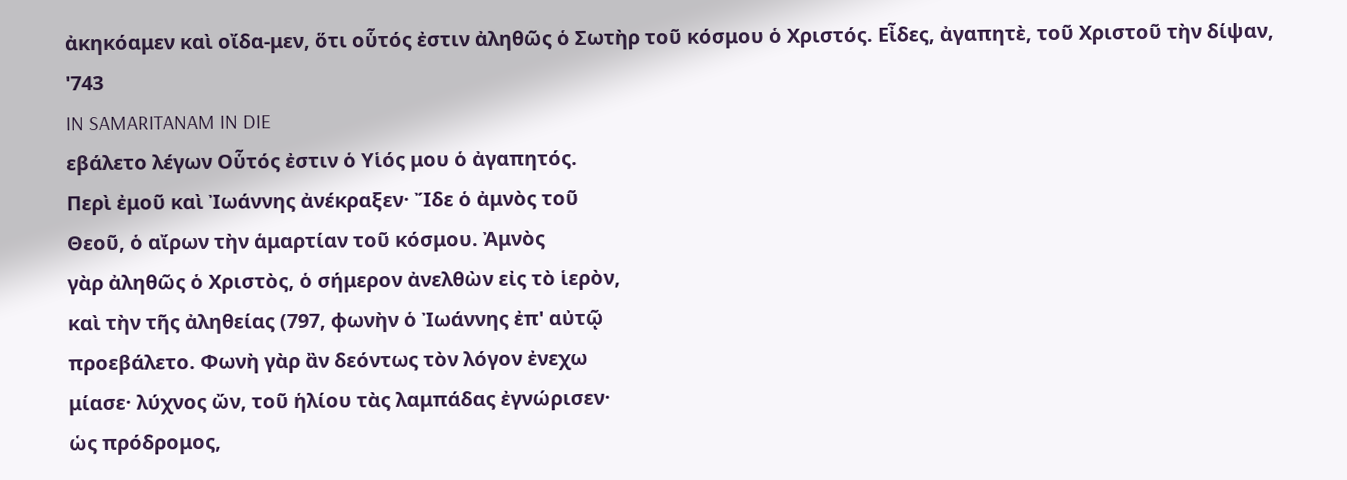ἀκηκόαμεν καὶ οἴδα-μεν, ὅτι οὗτός ἐστιν ἀληθῶς ὁ Σωτὴρ τοῦ κόσμου ὁ Χριστός. Εἶδες, ἀγαπητὲ, τοῦ Χριστοῦ τὴν δίψαν,
'743
IN SAMARITANAM IN DIE
εβάλετο λέγων Οὗτός ἐστιν ὁ Υἱός μου ὁ ἀγαπητός.
Περὶ ἐμοῦ καὶ Ἰωάννης ἀνέκραξεν· Ἴδε ὁ ἀμνὸς τοῦ
Θεοῦ, ὁ αἴρων τὴν ἁμαρτίαν τοῦ κόσμου. Ἀμνὸς
γὰρ ἀληθῶς ὁ Χριστὸς, ὁ σήμερον ἀνελθὼν εἰς τὸ ἱερὸν,
καὶ τὴν τῆς ἀληθείας (797, φωνὴν ὁ Ἰωάννης ἐπ' αὐτῷ
προεβάλετο. Φωνὴ γὰρ ἂν δεόντως τὸν λόγον ἐνεχω
μίασε· λύχνος ὤν, τοῦ ἡλίου τὰς λαμπάδας ἐγνώρισεν·
ὡς πρόδρομος,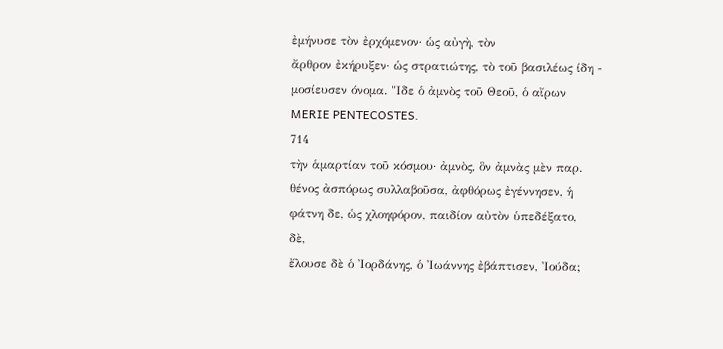ἐμήνυσε τὸν ἐρχόμενον· ὡς αὐγὴ, τὸν
ἄρθρον ἐκήρυξεν· ὡς στρατιώτης, τὸ τοῦ βασιλέως ίδη -
μοσίευσεν όνομα. "Ιδε ὁ ἀμνὸς τοῦ Θεοῦ, ὁ αἴρων
MERIE PENTECOSTES.
714
τὴν ἁμαρτίαν τοῦ κόσμου· ἀμνὸς, ὃν ἀμνὰς μὲν παρ.
θένος ἀσπόρως συλλαβοῦσα, ἀφθόρως ἐγέννησεν, ἡ
φάτνη δε, ὡς χλοηφόρον, παιδίον αὐτὸν ὑπεδέξατο,
δὲ,
ἔλουσε δὲ ὁ Ἰορδάνης, ὁ Ἰωάννης ἐβάπτισεν, Ἰούδα;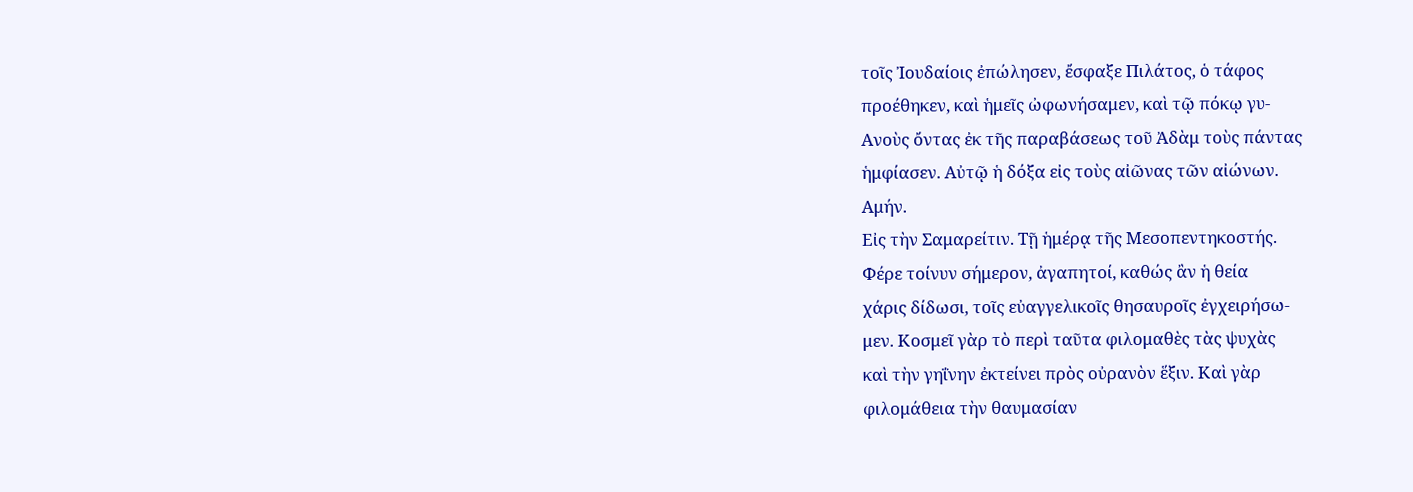τοῖς Ἰουδαίοις ἐπώλησεν, ἔσφαξε Πιλάτος, ὁ τάφος
προέθηκεν, καὶ ἡμεῖς ὠφωνήσαμεν, καὶ τῷ πόκῳ γυ-
Ανοὺς ὄντας ἐκ τῆς παραβάσεως τοῦ Ἀδὰμ τοὺς πάντας
ἡμφίασεν. Αὐτῷ ἡ δόξα εἰς τοὺς αἰῶνας τῶν αἰώνων.
Αμήν.
Εἰς τὴν Σαμαρείτιν. Τῇ ἡμέρᾳ τῆς Μεσοπεντηκοστής.
Φέρε τοίνυν σήμερον, ἀγαπητοί, καθώς ἂν ἡ θεία
χάρις δίδωσι, τοῖς εὐαγγελικοῖς θησαυροῖς ἐγχειρήσω-
μεν. Κοσμεῖ γὰρ τὸ περὶ ταῦτα φιλομαθὲς τὰς ψυχὰς
καὶ τὴν γηΐνην ἐκτείνει πρὸς οὐρανὸν ἕξιν. Καὶ γὰρ
φιλομάθεια τὴν θαυμασίαν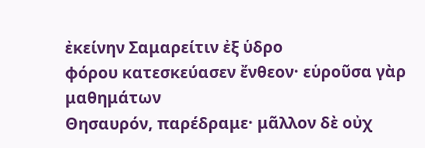ἐκείνην Σαμαρείτιν ἐξ ὑδρο
φόρου κατεσκεύασεν ἔνθεον· εὑροῦσα γὰρ μαθημάτων
Θησαυρόν, παρέδραμε· μᾶλλον δὲ οὐχ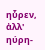ηὗρεν, ἀλλ' ηύρη-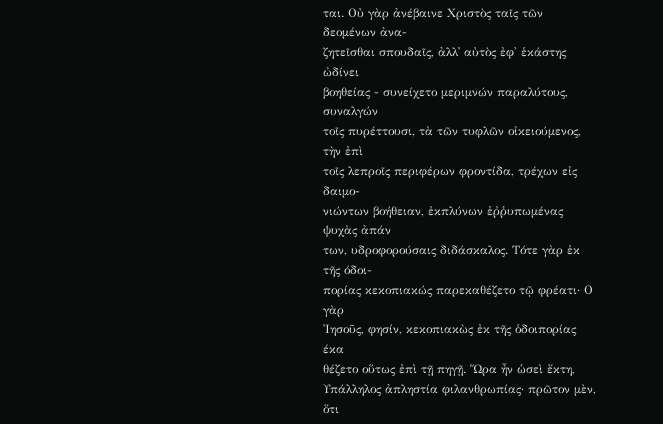ται. Οὐ γὰρ ἀνέβαινε Χριστὸς ταῖς τῶν δεομένων ἀνα-
ζητεῖσθαι σπουδαῖς, ἀλλ᾽ αὐτὸς ἐφ' ἑκάστης ὠδίνει
βοηθείας - συνείχετο μεριμνών παραλύτους, συναλγών
τοῖς πυρέττουσι, τὰ τῶν τυφλῶν οἰκειούμενος, τὴν ἐπὶ
τοῖς λεπροῖς περιφέρων φροντίδα, τρέχων εἰς δαιμο-
νιώντων βοήθειαν, ἐκπλύνων ἐῤῥυπωμένας ψυχὰς ἀπάν
των, υδροφορούσαις διδάσκαλος. Τότε γὰρ ἐκ τῆς όδοι-
πορίας κεκοπιακώς παρεκαθέζετο τῷ φρέατι· Ο γὰρ
Ἰησοῦς, φησίν, κεκοπιακὼς ἐκ τῆς ὁδοιπορίας έκα
θέζετο οὕτως ἐπὶ τῇ πηγῇ. Ὥρα ἦν ὡσεὶ ἔκτη,
Υπάλληλος ἀπληστία φιλανθρωπίας· πρῶτον μὲν, ὅτι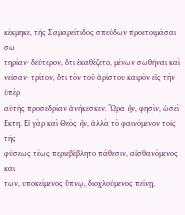κέκμηκε, τῆς Σαμαρείτιδος σπεύδων προετοιμάσαι σω
τηρίαν· δεύτερον, ὅτι ἐκαθέζετο, μένων σωθῆναι καὶ
νεῖσαν· τρίτον, ὅτι τὸν τοῦ ἀρίστου καιρὸν εἰς τὴν ὑπὲρ
αὐτῆς προσεδρίαν ἀνήκεσκεν. Ὥρα ἦν, φησὶν, ὡσεὶ
Εκτη. Εἰ γὰρ καὶ Θεὸς ἦν, ἀλλὰ τὸ φαινόμενον τοῖς τῆς
φύσεως τέως περιεβέβλητο πάθεσιν, αἰσθανόμενος και
των, υποκείμενος ὕπνῳ, διοχλούμενος πείνῃ,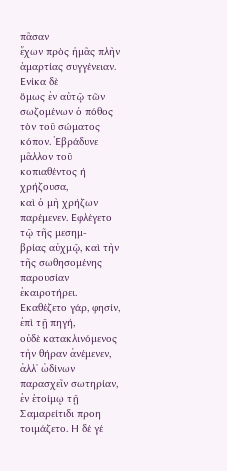πᾶσαν
ἔχων πρὸς ἡμᾶς πλὴν ἁμαρτίας συγγένειαν. Ενίκα δὲ
ὅμως ἐν αὐτῷ τῶν σωζομένων ὁ πόθος τὸν τοῦ σώματος
κόπον. Ἐβράδυνε μᾶλλον τοῦ κοπιαθέντος ή χρήζουσα,
καὶ ὁ μὴ χρήζων παρέμενεν. Εφλέγετο τῷ τῆς μεσημ-
βρίας αὐχμῷ, καὶ τὴν τῆς σωθησομένης παρουσίαν
ἐκαιροτήρει. Εκαθέζετο γάρ, φησίν, ἐπὶ τῇ πηγή,
οὐδὲ κατακλινόμενος τὴν θήραν ἀνέμενεν, ἀλλ᾽ ὠδίνων
παρασχεῖν σωτηρίαν, ἐν ἑτοίμῳ τῇ Σαμαρείτιδι προη
τοιμάζετο. Η δέ γέ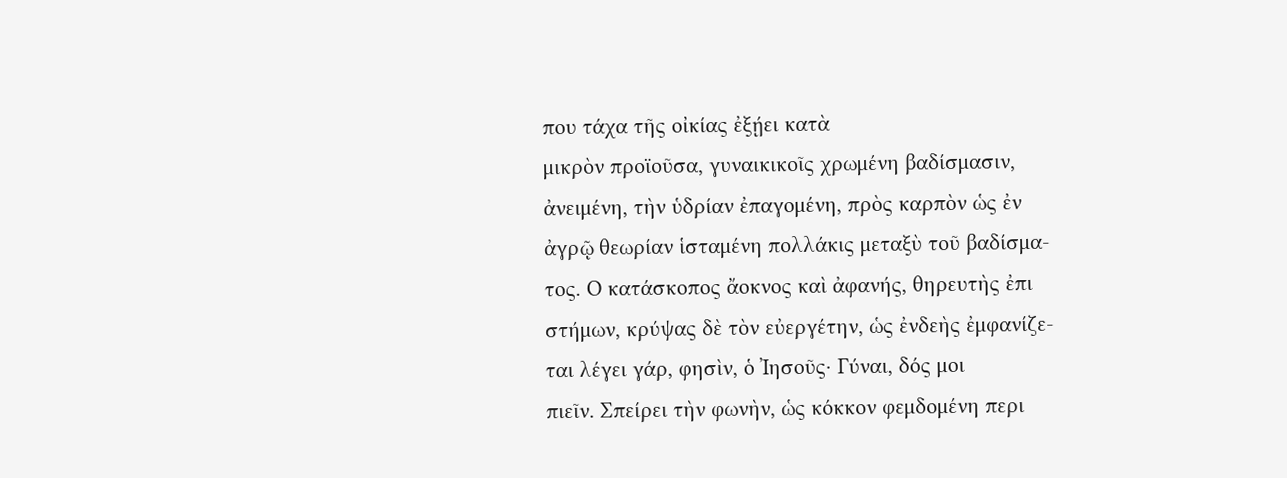που τάχα τῆς οἰκίας ἐξῄει κατὰ
μικρὸν προϊοῦσα, γυναικικοῖς χρωμένη βαδίσμασιν,
ἀνειμένη, τὴν ὑδρίαν ἐπαγομένη, πρὸς καρπὸν ὡς ἐν
ἀγρῷ θεωρίαν ἱσταμένη πολλάκις μεταξὺ τοῦ βαδίσμα-
τος. Ο κατάσκοπος ἄοκνος καὶ ἀφανής, θηρευτὴς ἐπι
στήμων, κρύψας δὲ τὸν εὐεργέτην, ὡς ἐνδεὴς ἐμφανίζε-
ται λέγει γάρ, φησὶν, ὁ Ἰησοῦς· Γύναι, δός μοι
πιεῖν. Σπείρει τὴν φωνὴν, ὡς κόκκον φεμδομένη περι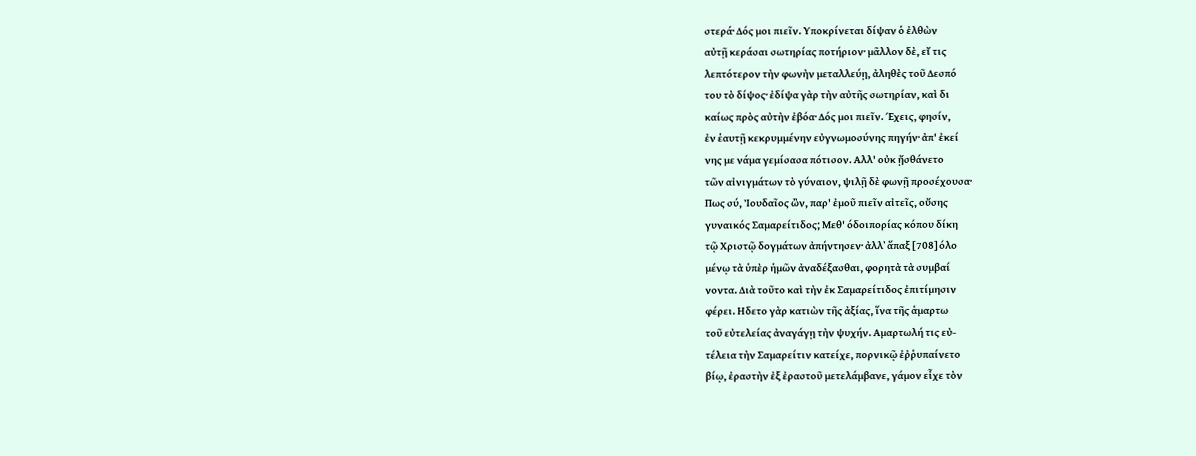στερά· Δός μοι πιεῖν. Υποκρίνεται δίψαν ὁ ἐλθὼν
αὐτῇ κεράσαι σωτηρίας ποτήριον· μᾶλλον δὲ, εἴ τις
λεπτότερον τὴν φωνὴν μεταλλεύῃ, ἀληθὲς τοῦ Δεσπό
του τὸ δίψος· ἐδίψα γὰρ τὴν αὐτῆς σωτηρίαν, καὶ δι
καίως πρὸς αὐτὴν ἐβόα· Δός μοι πιεῖν. Έχεις, φησίν,
ἐν ἑαυτῇ κεκρυμμένην εὐγνωμοσύνης πηγήν· ἀπ' ἐκεί
νης με νάμα γεμίσασα πότισον. Αλλ' οὐκ ᾔσθάνετο
τῶν αἰνιγμάτων τὸ γύναιον, ψιλῇ δὲ φωνῇ προσέχουσα·
Πως σύ, Ἰουδαῖος ὢν, παρ' ἐμοῦ πιεῖν αἰτεῖς, οὔσης
γυναικός Σαμαρείτιδος; Μεθ' όδοιπορίας κόπου δίκη
τῷ Χριστῷ δογμάτων ἀπήντησεν· ἀλλ᾽ ἅπαξ [708] όλο
μένῳ τὰ ὑπὲρ ἡμῶν ἀναδέξασθαι, φορητὰ τὰ συμβαί
νοντα. Διὰ τοῦτο καὶ τὴν ἐκ Σαμαρείτιδος ἐπιτίμησιν
φέρει. Ηδετο γὰρ κατιὼν τῆς ἀξίας, ἵνα τῆς ἁμαρτω
τοῦ εὐτελείας ἀναγάγῃ τὴν ψυχήν. Αμαρτωλή τις εὐ-
τέλεια τὴν Σαμαρείτιν κατείχε, πορνικῷ ἐῤῥυπαίνετο
βίῳ, ἐραστὴν ἐξ ἐραστοῦ μετελάμβανε, γάμον εἶχε τὸν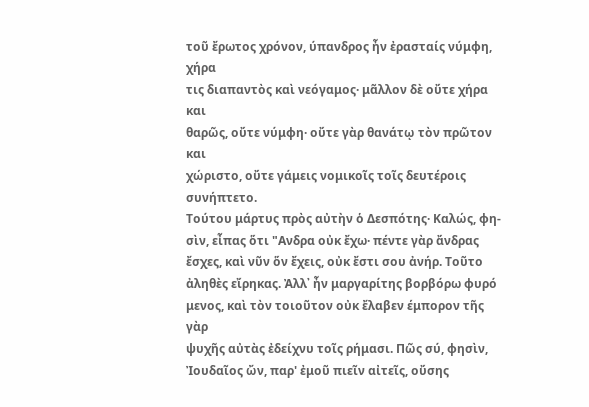τοῦ ἔρωτος χρόνον, ύπανδρος ἦν ἐρασταίς νύμφη, χήρα
τις διαπαντὸς καὶ νεόγαμος· μᾶλλον δὲ οὔτε χήρα και
θαρῶς, οὔτε νύμφη· οὔτε γὰρ θανάτῳ τὸν πρῶτον και
χώριστο, οὔτε γάμεις νομικοῖς τοῖς δευτέροις συνήπτετο.
Τούτου μάρτυς πρὸς αὐτὴν ὁ Δεσπότης· Καλώς, φη-
σὶν, εἶπας ὅτι "Ανδρα οὐκ ἔχω· πέντε γὰρ ἄνδρας
ἔσχες, καὶ νῦν ὅν ἔχεις, οὐκ ἔστι σου ἀνήρ. Τοῦτο
ἀληθὲς εἴρηκας. Ἀλλ᾽ ἦν μαργαρίτης βορβόρω φυρό
μενος, καὶ τὸν τοιοῦτον οὐκ ἔλαβεν έμπορον τῆς γὰρ
ψυχῆς αὐτὰς ἐδείχνυ τοῖς ρήμασι. Πῶς σύ, φησὶν,
Ἰουδαῖος ὤν, παρ' ἐμοῦ πιεῖν αἰτεῖς, οὔσης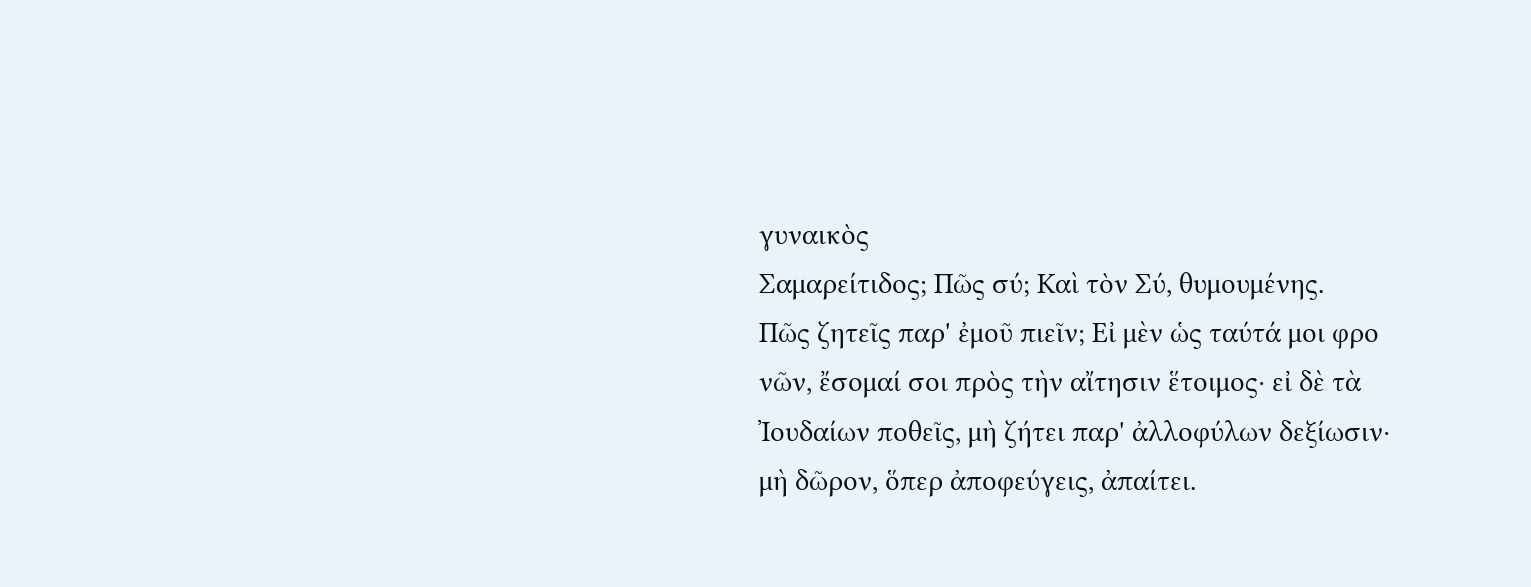γυναικὸς
Σαμαρείτιδος; Πῶς σύ; Καὶ τὸν Σύ, θυμουμένης.
Πῶς ζητεῖς παρ' ἐμοῦ πιεῖν; Εἰ μὲν ὡς ταύτά μοι φρο
νῶν, ἔσομαί σοι πρὸς τὴν αἴτησιν ἕτοιμος· εἰ δὲ τὰ
Ἰουδαίων ποθεῖς, μὴ ζήτει παρ' ἀλλοφύλων δεξίωσιν·
μὴ δῶρον, ὅπερ ἀποφεύγεις, ἀπαίτει.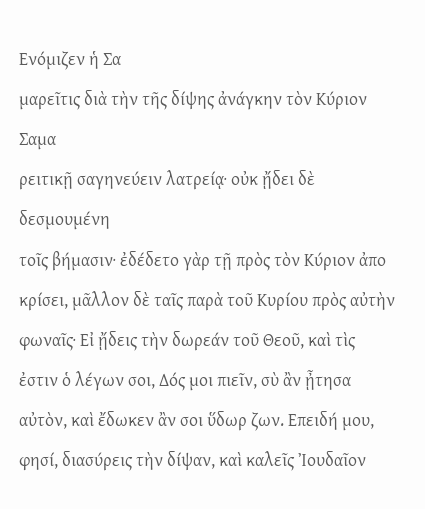Ενόμιζεν ἡ Σα
μαρεῖτις διὰ τὴν τῆς δίψης ἀνάγκην τὸν Κύριον Σαμα
ρειτικῇ σαγηνεύειν λατρείᾳ· οὐκ ᾔδει δὲ δεσμουμένη
τοῖς βήμασιν· ἐδέδετο γὰρ τῇ πρὸς τὸν Κύριον ἀπο
κρίσει, μᾶλλον δὲ ταῖς παρὰ τοῦ Κυρίου πρὸς αὐτὴν
φωναῖς· Εἰ ᾔδεις τὴν δωρεάν τοῦ Θεοῦ, καὶ τὶς
ἐστιν ὁ λέγων σοι, Δός μοι πιεῖν, σὺ ἂν ᾖτησα
αὐτὸν, καὶ ἔδωκεν ἂν σοι ὕδωρ ζων. Επειδή μου,
φησί, διασύρεις τὴν δίψαν, καὶ καλεῖς Ἰουδαῖον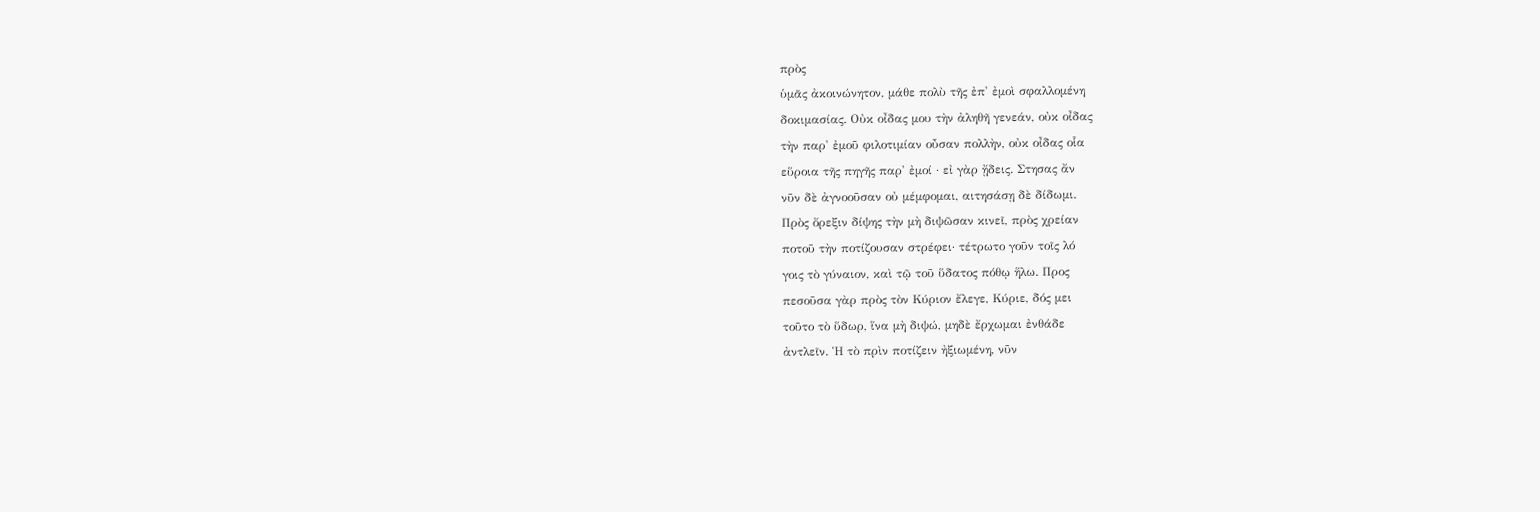πρὸς
ὑμᾶς ἀκοινώνητον, μάθε πολὺ τῆς ἐπ' ἐμοὶ σφαλλομένη
δοκιμασίας. Οὐκ οἶδας μου τὴν ἀληθῆ γενεάν, οὐκ οἶδας
τὴν παρ' ἐμοῦ φιλοτιμίαν οὖσαν πολλὴν, οὐκ οἶδας οἷα
εὕροια τῆς πηγῆς παρ' ἐμοί · εἰ γὰρ ᾔδεις. Στησας ἄν
νῦν δὲ ἀγνοοῦσαν οὐ μέμφομαι, αιτησάσῃ δὲ δίδωμι.
Πρὸς ὄρεξιν δίψης τὴν μὴ διψῶσαν κινεῖ, πρὸς χρείαν
ποτοῦ τὴν ποτίζουσαν στρέφει· τέτρωτο γοῦν τοῖς λό
γοις τὸ γύναιον, καὶ τῷ τοῦ ὕδατος πόθῳ ἥλω. Προς
πεσοῦσα γὰρ πρὸς τὸν Κύριον ἔλεγε, Κύριε, δός μει
τοῦτο τὸ ὕδωρ, ἵνα μὴ διψώ, μηδὲ ἔρχωμαι ἐνθάδε
ἀντλεῖν. Ἡ τὸ πρὶν ποτίζειν ἠξιωμένη, νῦν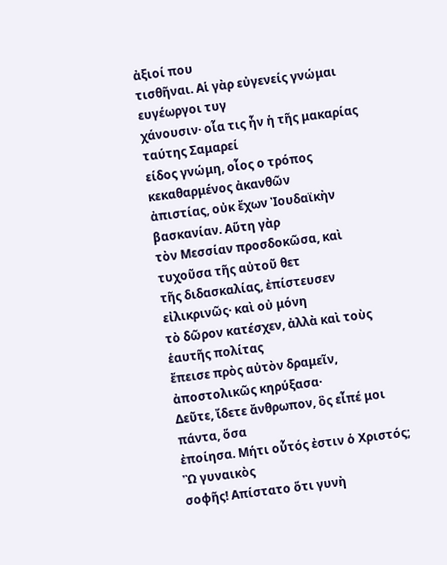ἀξιοί που
τισθῆναι. Αἱ γὰρ εὐγενείς γνώμαι ευγέωργοι τυγ
χάνουσιν· οἷα τις ἦν ἡ τῆς μακαρίας ταύτης Σαμαρεί
είδος γνώμη, οἷος ο τρόπος κεκαθαρμένος ἀκανθῶν
ἀπιστίας, οὐκ ἔχων Ἰουδαϊκὴν βασκανίαν. Αὕτη γὰρ
τὸν Μεσσίαν προσδοκῶσα, καὶ τυχοῦσα τῆς αὐτοῦ θετ
τῆς διδασκαλίας, ἐπίστευσεν εἰλικρινῶς· καὶ οὐ μόνη
τὸ δῶρον κατέσχεν, ἀλλὰ καὶ τοὺς ἑαυτῆς πολίτας
ἔπεισε πρὸς αὐτὸν δραμεῖν, ἀποστολικῶς κηρύξασα·
Δεῦτε, ἴδετε ἄνθρωπον, ὃς εἶπέ μοι πάντα, ὅσα
ἐποίησα. Μήτι οὗτός ἐστιν ὁ Χριστός; Ὢ γυναικὸς
σοφῆς! Απίστατο ὅτι γυνὴ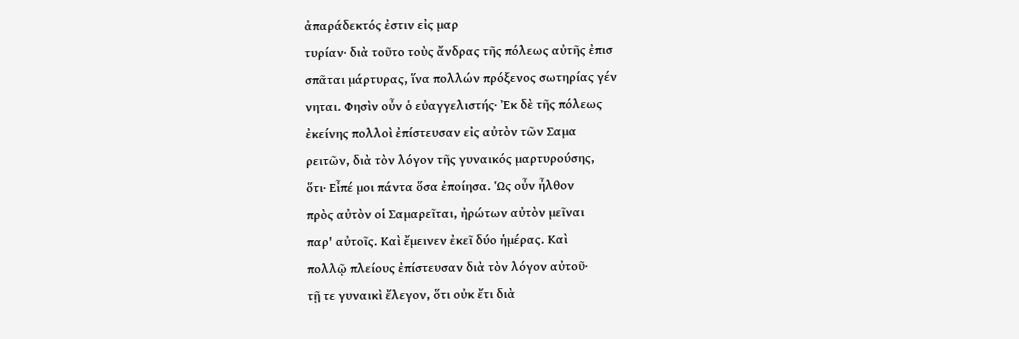ἀπαράδεκτός ἐστιν εἰς μαρ
τυρίαν· διὰ τοῦτο τοὺς ἄνδρας τῆς πόλεως αὐτῆς ἐπισ
σπᾶται μάρτυρας, ἵνα πολλών πρόξενος σωτηρίας γέν
νηται. Φησὶν οὖν ὁ εὐαγγελιστής· Ἐκ δὲ τῆς πόλεως
ἐκείνης πολλοὶ ἐπίστευσαν εἰς αὐτὸν τῶν Σαμα
ρειτῶν, διὰ τὸν λόγον τῆς γυναικός μαρτυρούσης,
ὅτι· Εἶπέ μοι πάντα ὅσα ἐποίησα. Ὡς οὖν ἦλθον
πρὸς αὐτὸν οἱ Σαμαρεῖται, ἠρώτων αὐτὸν μεῖναι
παρ' αὐτοῖς. Καὶ ἔμεινεν ἐκεῖ δύο ἡμέρας. Καὶ
πολλῷ πλείους ἐπίστευσαν διὰ τὸν λόγον αὐτοῦ·
τῇ τε γυναικὶ ἔλεγον, ὅτι οὐκ ἔτι διὰ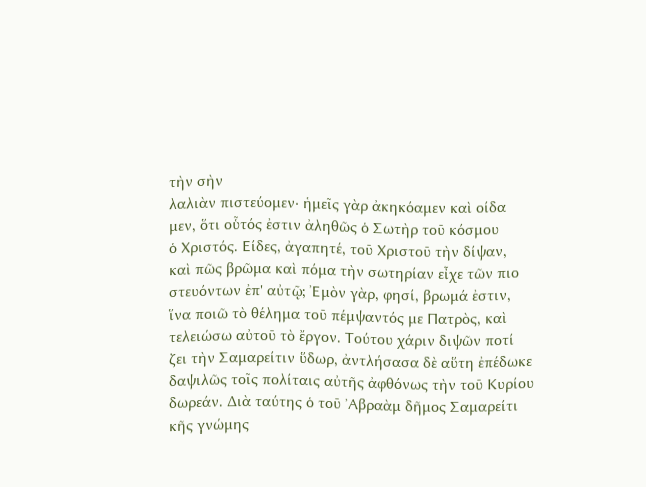τὴν σὴν
λαλιὰν πιστεύομεν· ἡμεῖς γὰρ ἀκηκόαμεν καὶ οίδα
μεν, ὅτι οὗτός ἐστιν ἀληθῶς ὁ Σωτὴρ τοῦ κόσμου
ὁ Χριστός. Είδες, ἀγαπητέ, τοῦ Χριστοῦ τὴν δίψαν,
καὶ πῶς βρῶμα καὶ πόμα τὴν σωτηρίαν εἶχε τῶν πιο
στευόντων ἐπ' αὐτῷ; Ἐμὸν γὰρ, φησί, βρωμά ἐστιν,
ἵνα ποιῶ τὸ θέλημα τοῦ πέμψαντός με Πατρὸς, καὶ
τελειώσω αὐτοῦ τὸ ἔργον. Τούτου χάριν διψῶν ποτί
ζει τὴν Σαμαρείτιν ὕδωρ, ἀντλήσασα δὲ αὕτη ἐπέδωκε
δαψιλῶς τοῖς πολίταις αὐτῆς ἀφθόνως τὴν τοῦ Κυρίου
δωρεάν. Διὰ ταύτης ὁ τοῦ ᾿Αβραὰμ δῆμος Σαμαρείτι
κῆς γνώμης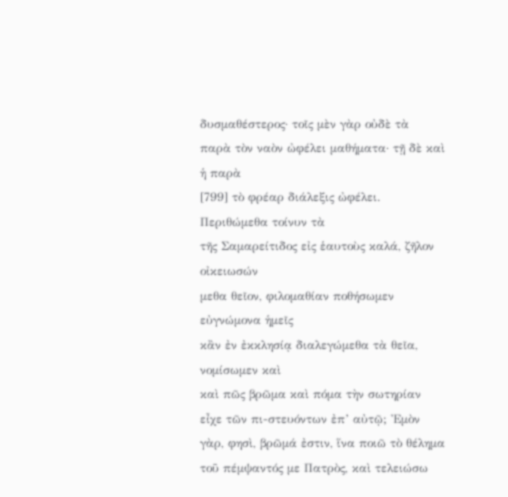δυσμαθέστερος· τοῖς μὲν γὰρ οὐδὲ τὰ
παρὰ τὸν ναὸν ὠφέλει μαθήματα· τῇ δὲ καὶ ἡ παρὰ
[799] τὸ φρέαρ διάλεξις ὠφέλει. Περιθώμεθα τοίνυν τὰ
τῆς Σαμαρείτιδος εἰς ἑαυτοὺς καλά, ζῆλον οἰκειωσών
μεθα θεῖον, φιλομαθίαν ποθήσωμεν εὐγνώμονα ἡμεῖς
κἂν ἐν ἐκκλησίᾳ διαλεγώμεθα τὰ θεῖα, νομίσωμεν καὶ
καὶ πῶς βρῶμα καὶ πόμα τὴν σωτηρίαν εἶχε τῶν πι-στευόντων ἐπ’ αὐτῷ; Ἐμὸν γὰρ, φησὶ, βρῶμά ἐστιν, ἵνα ποιῶ τὸ θέλημα τοῦ πέμψαντός με Πατρὸς, καὶ τελειώσω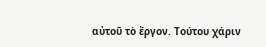αὐτοῦ τὸ ἔργον. Τούτου χάριν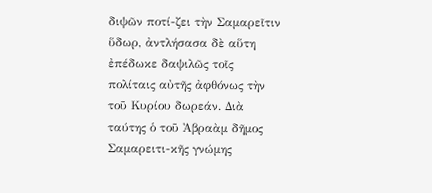διψῶν ποτί-ζει τὴν Σαμαρεῖτιν ὕδωρ, ἀντλήσασα δὲ αὕτη ἐπέδωκε δαψιλῶς τοῖς πολίταις αὐτῆς ἀφθόνως τὴν τοῦ Κυρίου δωρεάν. Διὰ ταύτης ὁ τοῦ Ἀβραὰμ δῆμος Σαμαρειτι-κῆς γνώμης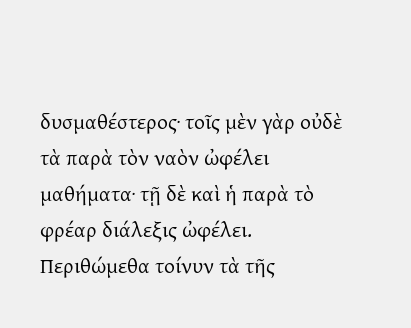δυσμαθέστερος· τοῖς μὲν γὰρ οὐδὲ τὰ παρὰ τὸν ναὸν ὠφέλει μαθήματα· τῇ δὲ καὶ ἡ παρὰ τὸ φρέαρ διάλεξις ὠφέλει. Περιθώμεθα τοίνυν τὰ τῆς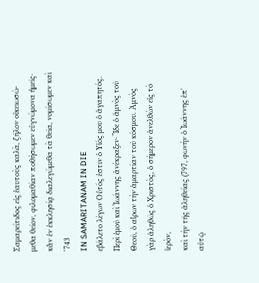Σαμαρείτιδος εἰς ἑαυτοὺς καλὰ, ζῆλον οἰκειωσώ-μεθα θεῖον, φιλομαθίαν ποθήσωμεν εὐγνώμονα ἡμεῖς· κἂν ἐν ἐκκλησίᾳ διαλεγώμεθα τὰ θεῖα, νομίσωμεν καὶ
'743
IN SAMARITANAM IN DIE
εβάλετο λέγων Οὗτός ἐστιν ὁ Υἱός μου ὁ ἀγαπητός.
Περὶ ἐμοῦ καὶ Ἰωάννης ἀνέκραξεν· Ἴδε ὁ ἀμνὸς τοῦ
Θεοῦ, ὁ αἴρων τὴν ἁμαρτίαν τοῦ κόσμου. Ἀμνὸς
γὰρ ἀληθῶς ὁ Χριστὸς, ὁ σήμερον ἀνελθὼν εἰς τὸ ἱερὸν,
καὶ τὴν τῆς ἀληθείας (797, φωνὴν ὁ Ἰωάννης ἐπ' αὐτῷ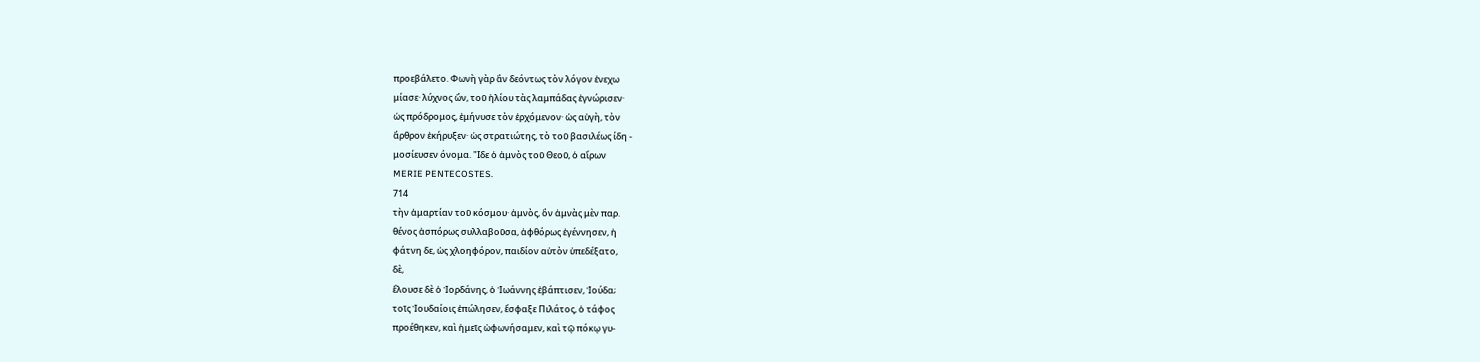προεβάλετο. Φωνὴ γὰρ ἂν δεόντως τὸν λόγον ἐνεχω
μίασε· λύχνος ὤν, τοῦ ἡλίου τὰς λαμπάδας ἐγνώρισεν·
ὡς πρόδρομος, ἐμήνυσε τὸν ἐρχόμενον· ὡς αὐγὴ, τὸν
ἄρθρον ἐκήρυξεν· ὡς στρατιώτης, τὸ τοῦ βασιλέως ίδη -
μοσίευσεν όνομα. "Ιδε ὁ ἀμνὸς τοῦ Θεοῦ, ὁ αἴρων
MERIE PENTECOSTES.
714
τὴν ἁμαρτίαν τοῦ κόσμου· ἀμνὸς, ὃν ἀμνὰς μὲν παρ.
θένος ἀσπόρως συλλαβοῦσα, ἀφθόρως ἐγέννησεν, ἡ
φάτνη δε, ὡς χλοηφόρον, παιδίον αὐτὸν ὑπεδέξατο,
δὲ,
ἔλουσε δὲ ὁ Ἰορδάνης, ὁ Ἰωάννης ἐβάπτισεν, Ἰούδα;
τοῖς Ἰουδαίοις ἐπώλησεν, ἔσφαξε Πιλάτος, ὁ τάφος
προέθηκεν, καὶ ἡμεῖς ὠφωνήσαμεν, καὶ τῷ πόκῳ γυ-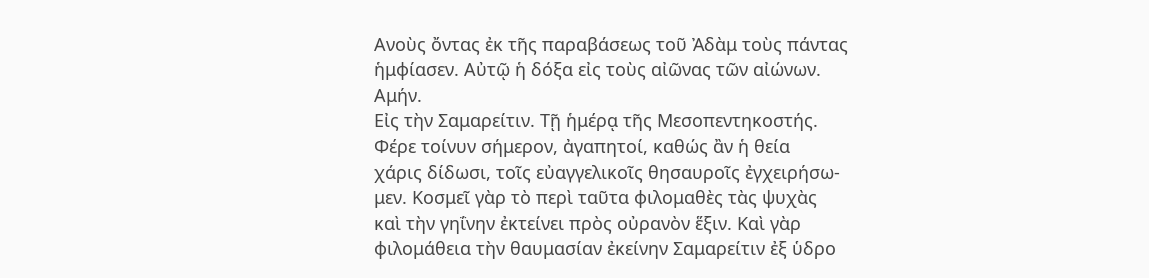Ανοὺς ὄντας ἐκ τῆς παραβάσεως τοῦ Ἀδὰμ τοὺς πάντας
ἡμφίασεν. Αὐτῷ ἡ δόξα εἰς τοὺς αἰῶνας τῶν αἰώνων.
Αμήν.
Εἰς τὴν Σαμαρείτιν. Τῇ ἡμέρᾳ τῆς Μεσοπεντηκοστής.
Φέρε τοίνυν σήμερον, ἀγαπητοί, καθώς ἂν ἡ θεία
χάρις δίδωσι, τοῖς εὐαγγελικοῖς θησαυροῖς ἐγχειρήσω-
μεν. Κοσμεῖ γὰρ τὸ περὶ ταῦτα φιλομαθὲς τὰς ψυχὰς
καὶ τὴν γηΐνην ἐκτείνει πρὸς οὐρανὸν ἕξιν. Καὶ γὰρ
φιλομάθεια τὴν θαυμασίαν ἐκείνην Σαμαρείτιν ἐξ ὑδρο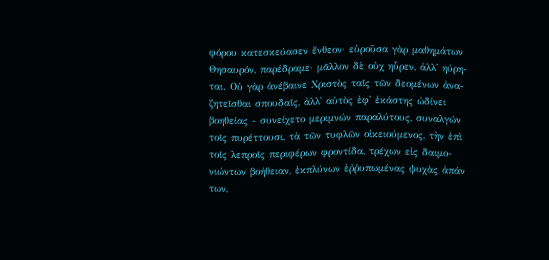φόρου κατεσκεύασεν ἔνθεον· εὑροῦσα γὰρ μαθημάτων
Θησαυρόν, παρέδραμε· μᾶλλον δὲ οὐχ ηὗρεν, ἀλλ' ηύρη-
ται. Οὐ γὰρ ἀνέβαινε Χριστὸς ταῖς τῶν δεομένων ἀνα-
ζητεῖσθαι σπουδαῖς, ἀλλ᾽ αὐτὸς ἐφ' ἑκάστης ὠδίνει
βοηθείας - συνείχετο μεριμνών παραλύτους, συναλγών
τοῖς πυρέττουσι, τὰ τῶν τυφλῶν οἰκειούμενος, τὴν ἐπὶ
τοῖς λεπροῖς περιφέρων φροντίδα, τρέχων εἰς δαιμο-
νιώντων βοήθειαν, ἐκπλύνων ἐῤῥυπωμένας ψυχὰς ἀπάν
των,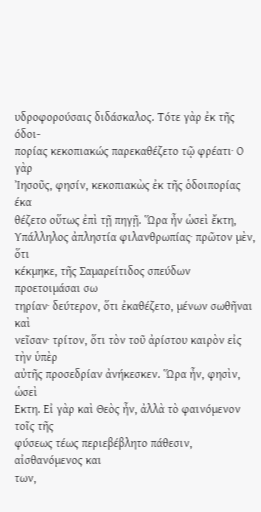υδροφορούσαις διδάσκαλος. Τότε γὰρ ἐκ τῆς όδοι-
πορίας κεκοπιακώς παρεκαθέζετο τῷ φρέατι· Ο γὰρ
Ἰησοῦς, φησίν, κεκοπιακὼς ἐκ τῆς ὁδοιπορίας έκα
θέζετο οὕτως ἐπὶ τῇ πηγῇ. Ὥρα ἦν ὡσεὶ ἔκτη,
Υπάλληλος ἀπληστία φιλανθρωπίας· πρῶτον μὲν, ὅτι
κέκμηκε, τῆς Σαμαρείτιδος σπεύδων προετοιμάσαι σω
τηρίαν· δεύτερον, ὅτι ἐκαθέζετο, μένων σωθῆναι καὶ
νεῖσαν· τρίτον, ὅτι τὸν τοῦ ἀρίστου καιρὸν εἰς τὴν ὑπὲρ
αὐτῆς προσεδρίαν ἀνήκεσκεν. Ὥρα ἦν, φησὶν, ὡσεὶ
Εκτη. Εἰ γὰρ καὶ Θεὸς ἦν, ἀλλὰ τὸ φαινόμενον τοῖς τῆς
φύσεως τέως περιεβέβλητο πάθεσιν, αἰσθανόμενος και
των,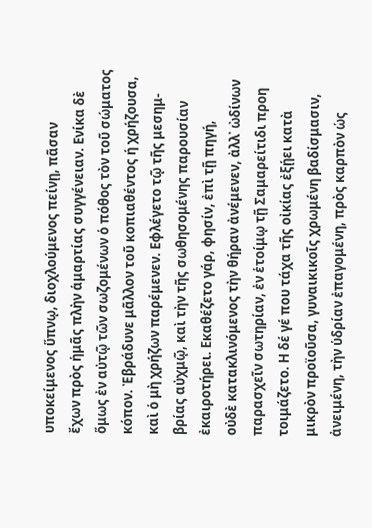υποκείμενος ὕπνῳ, διοχλούμενος πείνῃ, πᾶσαν
ἔχων πρὸς ἡμᾶς πλὴν ἁμαρτίας συγγένειαν. Ενίκα δὲ
ὅμως ἐν αὐτῷ τῶν σωζομένων ὁ πόθος τὸν τοῦ σώματος
κόπον. Ἐβράδυνε μᾶλλον τοῦ κοπιαθέντος ή χρήζουσα,
καὶ ὁ μὴ χρήζων παρέμενεν. Εφλέγετο τῷ τῆς μεσημ-
βρίας αὐχμῷ, καὶ τὴν τῆς σωθησομένης παρουσίαν
ἐκαιροτήρει. Εκαθέζετο γάρ, φησίν, ἐπὶ τῇ πηγή,
οὐδὲ κατακλινόμενος τὴν θήραν ἀνέμενεν, ἀλλ᾽ ὠδίνων
παρασχεῖν σωτηρίαν, ἐν ἑτοίμῳ τῇ Σαμαρείτιδι προη
τοιμάζετο. Η δέ γέ που τάχα τῆς οἰκίας ἐξῄει κατὰ
μικρὸν προϊοῦσα, γυναικικοῖς χρωμένη βαδίσμασιν,
ἀνειμένη, τὴν ὑδρίαν ἐπαγομένη, πρὸς καρπὸν ὡς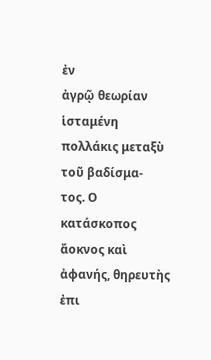ἐν
ἀγρῷ θεωρίαν ἱσταμένη πολλάκις μεταξὺ τοῦ βαδίσμα-
τος. Ο κατάσκοπος ἄοκνος καὶ ἀφανής, θηρευτὴς ἐπι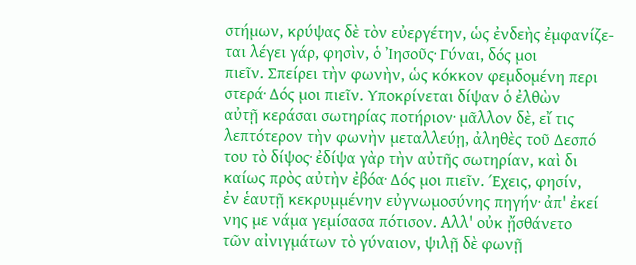στήμων, κρύψας δὲ τὸν εὐεργέτην, ὡς ἐνδεὴς ἐμφανίζε-
ται λέγει γάρ, φησὶν, ὁ Ἰησοῦς· Γύναι, δός μοι
πιεῖν. Σπείρει τὴν φωνὴν, ὡς κόκκον φεμδομένη περι
στερά· Δός μοι πιεῖν. Υποκρίνεται δίψαν ὁ ἐλθὼν
αὐτῇ κεράσαι σωτηρίας ποτήριον· μᾶλλον δὲ, εἴ τις
λεπτότερον τὴν φωνὴν μεταλλεύῃ, ἀληθὲς τοῦ Δεσπό
του τὸ δίψος· ἐδίψα γὰρ τὴν αὐτῆς σωτηρίαν, καὶ δι
καίως πρὸς αὐτὴν ἐβόα· Δός μοι πιεῖν. Έχεις, φησίν,
ἐν ἑαυτῇ κεκρυμμένην εὐγνωμοσύνης πηγήν· ἀπ' ἐκεί
νης με νάμα γεμίσασα πότισον. Αλλ' οὐκ ᾔσθάνετο
τῶν αἰνιγμάτων τὸ γύναιον, ψιλῇ δὲ φωνῇ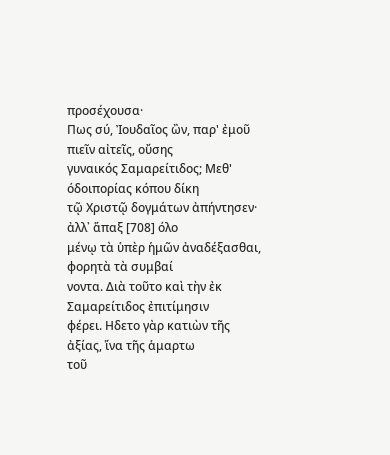προσέχουσα·
Πως σύ, Ἰουδαῖος ὢν, παρ' ἐμοῦ πιεῖν αἰτεῖς, οὔσης
γυναικός Σαμαρείτιδος; Μεθ' όδοιπορίας κόπου δίκη
τῷ Χριστῷ δογμάτων ἀπήντησεν· ἀλλ᾽ ἅπαξ [708] όλο
μένῳ τὰ ὑπὲρ ἡμῶν ἀναδέξασθαι, φορητὰ τὰ συμβαί
νοντα. Διὰ τοῦτο καὶ τὴν ἐκ Σαμαρείτιδος ἐπιτίμησιν
φέρει. Ηδετο γὰρ κατιὼν τῆς ἀξίας, ἵνα τῆς ἁμαρτω
τοῦ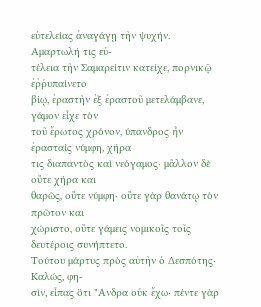εὐτελείας ἀναγάγῃ τὴν ψυχήν. Αμαρτωλή τις εὐ-
τέλεια τὴν Σαμαρείτιν κατείχε, πορνικῷ ἐῤῥυπαίνετο
βίῳ, ἐραστὴν ἐξ ἐραστοῦ μετελάμβανε, γάμον εἶχε τὸν
τοῦ ἔρωτος χρόνον, ύπανδρος ἦν ἐρασταίς νύμφη, χήρα
τις διαπαντὸς καὶ νεόγαμος· μᾶλλον δὲ οὔτε χήρα και
θαρῶς, οὔτε νύμφη· οὔτε γὰρ θανάτῳ τὸν πρῶτον και
χώριστο, οὔτε γάμεις νομικοῖς τοῖς δευτέροις συνήπτετο.
Τούτου μάρτυς πρὸς αὐτὴν ὁ Δεσπότης· Καλώς, φη-
σὶν, εἶπας ὅτι "Ανδρα οὐκ ἔχω· πέντε γὰρ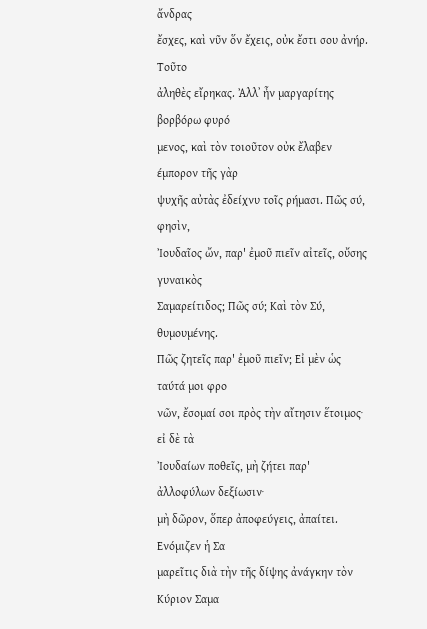ἄνδρας
ἔσχες, καὶ νῦν ὅν ἔχεις, οὐκ ἔστι σου ἀνήρ. Τοῦτο
ἀληθὲς εἴρηκας. Ἀλλ᾽ ἦν μαργαρίτης βορβόρω φυρό
μενος, καὶ τὸν τοιοῦτον οὐκ ἔλαβεν έμπορον τῆς γὰρ
ψυχῆς αὐτὰς ἐδείχνυ τοῖς ρήμασι. Πῶς σύ, φησὶν,
Ἰουδαῖος ὤν, παρ' ἐμοῦ πιεῖν αἰτεῖς, οὔσης γυναικὸς
Σαμαρείτιδος; Πῶς σύ; Καὶ τὸν Σύ, θυμουμένης.
Πῶς ζητεῖς παρ' ἐμοῦ πιεῖν; Εἰ μὲν ὡς ταύτά μοι φρο
νῶν, ἔσομαί σοι πρὸς τὴν αἴτησιν ἕτοιμος· εἰ δὲ τὰ
Ἰουδαίων ποθεῖς, μὴ ζήτει παρ' ἀλλοφύλων δεξίωσιν·
μὴ δῶρον, ὅπερ ἀποφεύγεις, ἀπαίτει. Ενόμιζεν ἡ Σα
μαρεῖτις διὰ τὴν τῆς δίψης ἀνάγκην τὸν Κύριον Σαμα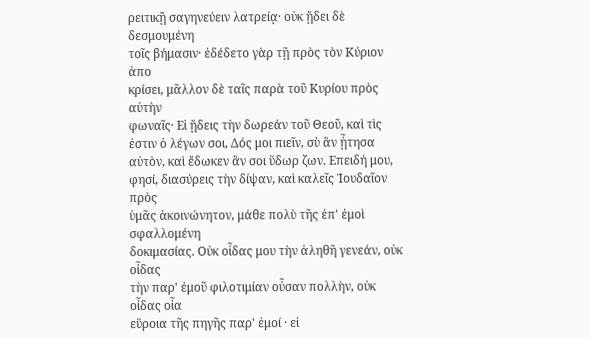ρειτικῇ σαγηνεύειν λατρείᾳ· οὐκ ᾔδει δὲ δεσμουμένη
τοῖς βήμασιν· ἐδέδετο γὰρ τῇ πρὸς τὸν Κύριον ἀπο
κρίσει, μᾶλλον δὲ ταῖς παρὰ τοῦ Κυρίου πρὸς αὐτὴν
φωναῖς· Εἰ ᾔδεις τὴν δωρεάν τοῦ Θεοῦ, καὶ τὶς
ἐστιν ὁ λέγων σοι, Δός μοι πιεῖν, σὺ ἂν ᾖτησα
αὐτὸν, καὶ ἔδωκεν ἂν σοι ὕδωρ ζων. Επειδή μου,
φησί, διασύρεις τὴν δίψαν, καὶ καλεῖς Ἰουδαῖον πρὸς
ὑμᾶς ἀκοινώνητον, μάθε πολὺ τῆς ἐπ' ἐμοὶ σφαλλομένη
δοκιμασίας. Οὐκ οἶδας μου τὴν ἀληθῆ γενεάν, οὐκ οἶδας
τὴν παρ' ἐμοῦ φιλοτιμίαν οὖσαν πολλὴν, οὐκ οἶδας οἷα
εὕροια τῆς πηγῆς παρ' ἐμοί · εἰ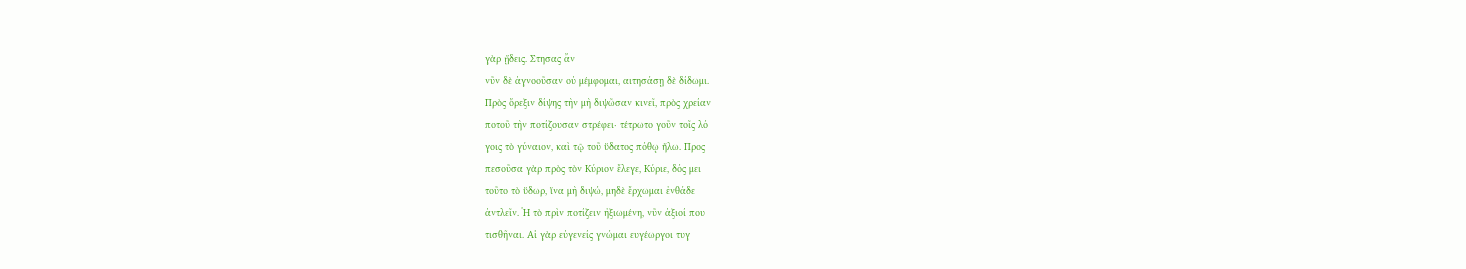γὰρ ᾔδεις. Στησας ἄν
νῦν δὲ ἀγνοοῦσαν οὐ μέμφομαι, αιτησάσῃ δὲ δίδωμι.
Πρὸς ὄρεξιν δίψης τὴν μὴ διψῶσαν κινεῖ, πρὸς χρείαν
ποτοῦ τὴν ποτίζουσαν στρέφει· τέτρωτο γοῦν τοῖς λό
γοις τὸ γύναιον, καὶ τῷ τοῦ ὕδατος πόθῳ ἥλω. Προς
πεσοῦσα γὰρ πρὸς τὸν Κύριον ἔλεγε, Κύριε, δός μει
τοῦτο τὸ ὕδωρ, ἵνα μὴ διψώ, μηδὲ ἔρχωμαι ἐνθάδε
ἀντλεῖν. Ἡ τὸ πρὶν ποτίζειν ἠξιωμένη, νῦν ἀξιοί που
τισθῆναι. Αἱ γὰρ εὐγενείς γνώμαι ευγέωργοι τυγ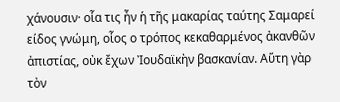χάνουσιν· οἷα τις ἦν ἡ τῆς μακαρίας ταύτης Σαμαρεί
είδος γνώμη, οἷος ο τρόπος κεκαθαρμένος ἀκανθῶν
ἀπιστίας, οὐκ ἔχων Ἰουδαϊκὴν βασκανίαν. Αὕτη γὰρ
τὸν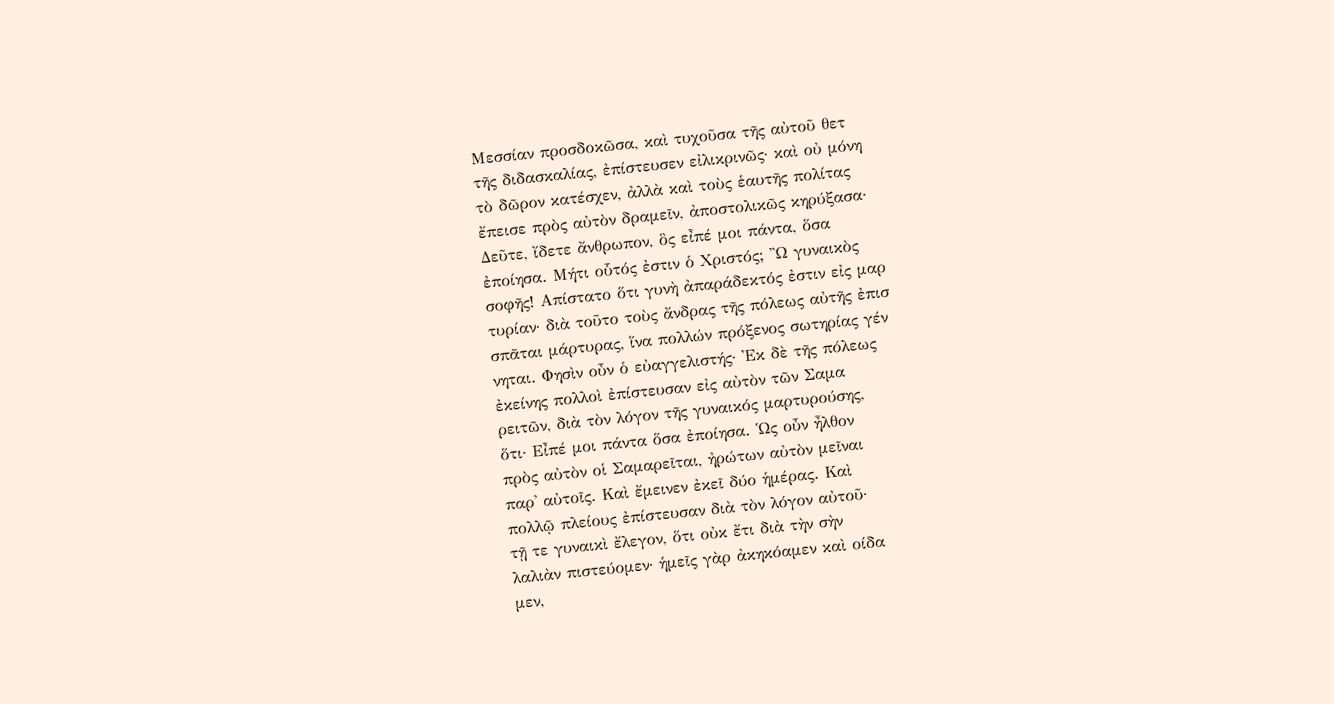Μεσσίαν προσδοκῶσα, καὶ τυχοῦσα τῆς αὐτοῦ θετ
τῆς διδασκαλίας, ἐπίστευσεν εἰλικρινῶς· καὶ οὐ μόνη
τὸ δῶρον κατέσχεν, ἀλλὰ καὶ τοὺς ἑαυτῆς πολίτας
ἔπεισε πρὸς αὐτὸν δραμεῖν, ἀποστολικῶς κηρύξασα·
Δεῦτε, ἴδετε ἄνθρωπον, ὃς εἶπέ μοι πάντα, ὅσα
ἐποίησα. Μήτι οὗτός ἐστιν ὁ Χριστός; Ὢ γυναικὸς
σοφῆς! Απίστατο ὅτι γυνὴ ἀπαράδεκτός ἐστιν εἰς μαρ
τυρίαν· διὰ τοῦτο τοὺς ἄνδρας τῆς πόλεως αὐτῆς ἐπισ
σπᾶται μάρτυρας, ἵνα πολλών πρόξενος σωτηρίας γέν
νηται. Φησὶν οὖν ὁ εὐαγγελιστής· Ἐκ δὲ τῆς πόλεως
ἐκείνης πολλοὶ ἐπίστευσαν εἰς αὐτὸν τῶν Σαμα
ρειτῶν, διὰ τὸν λόγον τῆς γυναικός μαρτυρούσης,
ὅτι· Εἶπέ μοι πάντα ὅσα ἐποίησα. Ὡς οὖν ἦλθον
πρὸς αὐτὸν οἱ Σαμαρεῖται, ἠρώτων αὐτὸν μεῖναι
παρ' αὐτοῖς. Καὶ ἔμεινεν ἐκεῖ δύο ἡμέρας. Καὶ
πολλῷ πλείους ἐπίστευσαν διὰ τὸν λόγον αὐτοῦ·
τῇ τε γυναικὶ ἔλεγον, ὅτι οὐκ ἔτι διὰ τὴν σὴν
λαλιὰν πιστεύομεν· ἡμεῖς γὰρ ἀκηκόαμεν καὶ οίδα
μεν,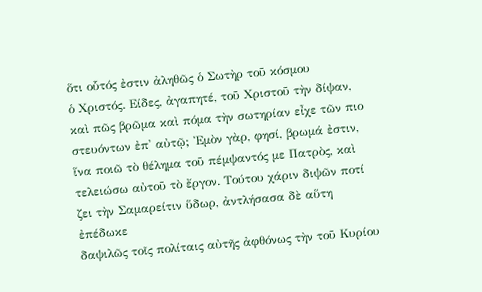ὅτι οὗτός ἐστιν ἀληθῶς ὁ Σωτὴρ τοῦ κόσμου
ὁ Χριστός. Είδες, ἀγαπητέ, τοῦ Χριστοῦ τὴν δίψαν,
καὶ πῶς βρῶμα καὶ πόμα τὴν σωτηρίαν εἶχε τῶν πιο
στευόντων ἐπ' αὐτῷ; Ἐμὸν γὰρ, φησί, βρωμά ἐστιν,
ἵνα ποιῶ τὸ θέλημα τοῦ πέμψαντός με Πατρὸς, καὶ
τελειώσω αὐτοῦ τὸ ἔργον. Τούτου χάριν διψῶν ποτί
ζει τὴν Σαμαρείτιν ὕδωρ, ἀντλήσασα δὲ αὕτη ἐπέδωκε
δαψιλῶς τοῖς πολίταις αὐτῆς ἀφθόνως τὴν τοῦ Κυρίου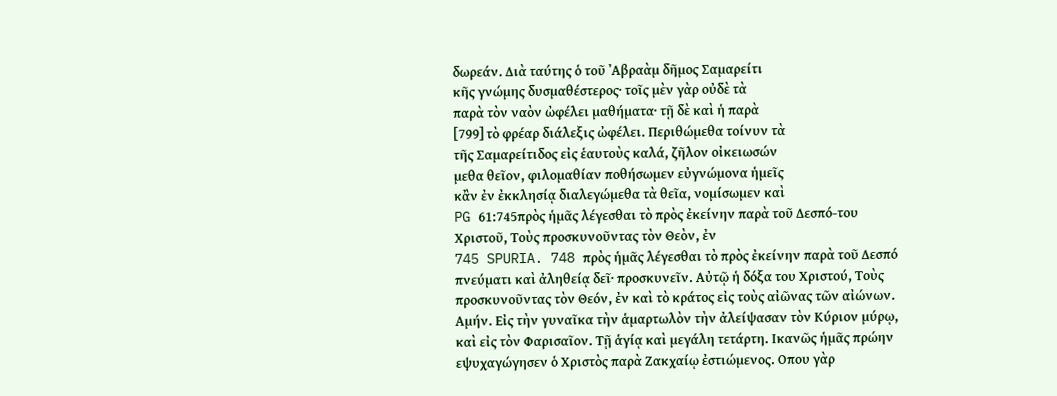δωρεάν. Διὰ ταύτης ὁ τοῦ ᾿Αβραὰμ δῆμος Σαμαρείτι
κῆς γνώμης δυσμαθέστερος· τοῖς μὲν γὰρ οὐδὲ τὰ
παρὰ τὸν ναὸν ὠφέλει μαθήματα· τῇ δὲ καὶ ἡ παρὰ
[799] τὸ φρέαρ διάλεξις ὠφέλει. Περιθώμεθα τοίνυν τὰ
τῆς Σαμαρείτιδος εἰς ἑαυτοὺς καλά, ζῆλον οἰκειωσών
μεθα θεῖον, φιλομαθίαν ποθήσωμεν εὐγνώμονα ἡμεῖς
κἂν ἐν ἐκκλησίᾳ διαλεγώμεθα τὰ θεῖα, νομίσωμεν καὶ
PG 61:745πρὸς ἡμᾶς λέγεσθαι τὸ πρὸς ἐκείνην παρὰ τοῦ Δεσπό-του Χριστοῦ, Τοὺς προσκυνοῦντας τὸν Θεὸν, ἐν
745 SPURIA. 748 πρὸς ἡμᾶς λέγεσθαι τὸ πρὸς ἐκείνην παρὰ τοῦ Δεσπό πνεύματι καὶ ἀληθείᾳ δεῖ· προσκυνεῖν. Αὐτῷ ἡ δόξα του Χριστού, Τοὺς προσκυνοῦντας τὸν Θεόν, ἐν καὶ τὸ κράτος εἰς τοὺς αἰῶνας τῶν αἰώνων. Αμήν. Εἰς τὴν γυναῖκα τὴν ἁμαρτωλὸν τὴν ἀλείψασαν τὸν Κύριον μύρῳ, καὶ εἰς τὸν Φαρισαῖον. Τῇ ἁγίᾳ καὶ μεγάλη τετάρτη. Ικανῶς ἡμᾶς πρώην εψυχαγώγησεν ὁ Χριστὸς παρὰ Ζακχαίῳ ἐστιώμενος. Οπου γὰρ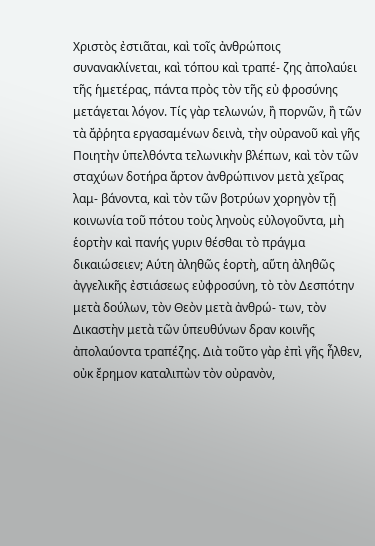Χριστὸς ἐστιᾶται, καὶ τοῖς ἀνθρώποις συνανακλίνεται, καὶ τόπου καὶ τραπέ- ζης ἀπολαύει τῆς ἡμετέρας, πάντα πρὸς τὸν τῆς εὐ φροσύνης μετάγεται λόγον. Τίς γὰρ τελωνών, ἢ πορνῶν, ἢ τῶν τὰ ἄῤῥητα εργασαμένων δεινὰ, τὴν οὐρανοῦ καὶ γῆς Ποιητὴν ὑπελθόντα τελωνικὴν βλέπων, καὶ τὸν τῶν σταχύων δοτήρα ἄρτον ἀνθρώπινον μετὰ χεῖρας λαμ- βάνοντα, καὶ τὸν τῶν βοτρύων χορηγὸν τῇ κοινωνία τοῦ πότου τοὺς ληνοὺς εὐλογοῦντα, μὴ ἑορτὴν καὶ πανής γυριν θέσθαι τὸ πράγμα δικαιώσειεν; Αύτη ἀληθῶς ἑορτὴ, αὕτη ἀληθῶς ἀγγελικῆς ἐστιάσεως εὐφροσύνη, τὸ τὸν Δεσπότην μετὰ δούλων, τὸν Θεὸν μετὰ ἀνθρώ- των, τὸν Δικαστὴν μετὰ τῶν ὑπευθύνων δραν κοινῆς ἀπολαύοντα τραπέζης. Διὰ τοῦτο γὰρ ἐπὶ γῆς ἦλθεν, οὐκ ἔρημον καταλιπὼν τὸν οὐρανὸν,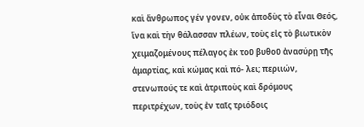καὶ ἄνθρωπος γέν γονεν, οὐκ ἀποδὺς τὸ εἶναι Θεός, ἵνα καὶ τὴν θάλασσαν πλέων, τοὺς εἰς τὸ βιωτικὸν χειμαζομένους πέλαγος ἐκ τοῦ βυθοῦ ἀνασύρῃ τῆς ἁμαρτίας, καὶ κώμας καὶ πό- λει; περιιών, στενωπούς τε καὶ ἀτριποὺς καὶ δρόμους περιτρέχων, τοὺς ἐν ταῖς τριόδοις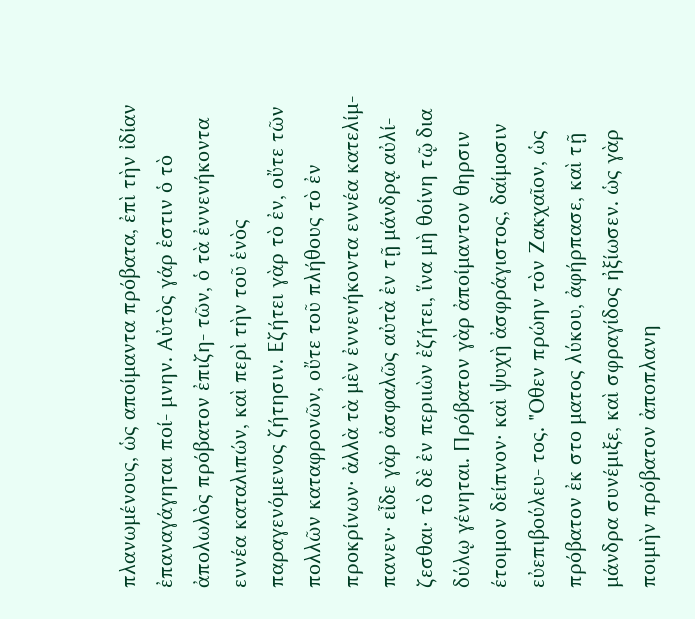πλανωμένους, ὡς αποίμαντα πρόβατα, ἐπὶ τὴν ἰδίαν ἐπαναγάγηται ποί- μνην. Αὐτὸς γάρ ἐστιν ὁ τὸ ἀπολωλὸς πρόβατον ἐπιζη- τῶν, ὁ τὰ ἐννενήκοντα εννέα καταλιπών, καὶ περὶ τὴν τοῦ ἑνὸς παραγενόμενος ζήτησιν. Εζήτει γὰρ τὸ ἐν, οὔτε τῶν πολλῶν καταφρονῶν, οὔτε τοῦ πλήθους τὸ ἐν προκρίνων· ἀλλὰ τὰ μὲν ἐννενήκοντα εννέα κατελίμ- πανεν· εἶδε γὰρ ἀσφαλῶς αὐτὰ ἐν τῇ μάνδρᾳ αὐλί- ζεσθαι· τὸ δὲ ἐν περιιὼν ἐζήτει, ἵνα μὴ θοίνη τῷ δια δύλῳ γένηται. Πρόβατον γὰρ ἀποίμαντον θηρσιν έτοιμον δείπνον· καὶ ψυχὴ ἀσφράγιστος, δαίμοσιν εὐεπιβούλευ- τος. "Οθεν πρώην τὸν Ζακχαῖον, ὡς πρόβατον ἐκ στο ματος λύκου, ἀφήρπασε, καὶ τῇ μάνδρα συνέμιξε, καὶ σφραγίδος ἠξίωσεν. ὡς γὰρ ποιμὴν πρόβατον ἀποπλανη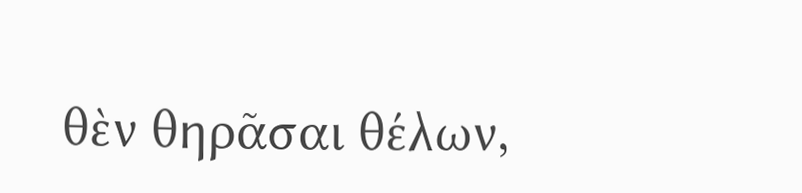θὲν θηρᾶσαι θέλων,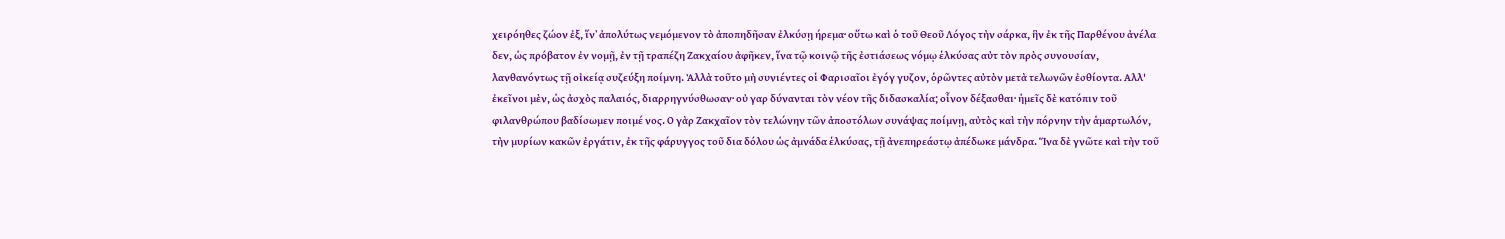χειρόηθες ζώον ἐξ, ἵν᾿ ἀπολύτως νεμόμενον τὸ ἀποπηδῆσαν ἐλκύσῃ ήρεμα· οὕτω καὶ ὁ τοῦ Θεοῦ Λόγος τὴν σάρκα, ἣν ἐκ τῆς Παρθένου ἀνέλα δεν, ὡς πρόβατον ἐν νομῇ, ἐν τῇ τραπέζη Ζακχαίου ἀφῆκεν, ἵνα τῷ κοινῷ τῆς ἐστιάσεως νόμῳ ἑλκύσας αὐτ τὸν πρὸς συνουσίαν, λανθανόντως τῇ οἰκείᾳ συζεύξη ποίμνη. Ἀλλὰ τοῦτο μὴ συνιέντες οἱ Φαρισαῖοι ἐγόγ γυζον, ὁρῶντες αὐτὸν μετὰ τελωνῶν ἐσθίοντα. Αλλ' ἐκεῖνοι μὲν, ὡς ἀσχὸς παλαιός, διαρρηγνύσθωσαν· οὐ γαρ δύνανται τὸν νέον τῆς διδασκαλία; οἶνον δέξασθαι· ἡμεῖς δὲ κατόπιν τοῦ φιλανθρώπου βαδίσωμεν ποιμέ νος. Ο γὰρ Ζακχαῖον τὸν τελώνην τῶν ἀποστόλων συνάψας ποίμνῃ, αὐτὸς καὶ τὴν πόρνην τὴν ἁμαρτωλόν, τὴν μυρίων κακῶν ἐργάτιν, ἐκ τῆς φάρυγγος τοῦ δια δόλου ὡς ἀμνάδα ἑλκύσας, τῇ ἀνεπηρεάστῳ ἀπέδωκε μάνδρα. Ἵνα δὲ γνῶτε καὶ τὴν τοῦ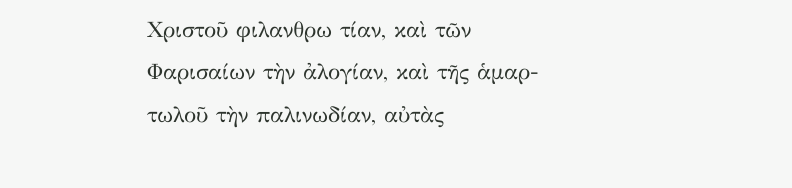Χριστοῦ φιλανθρω τίαν, καὶ τῶν Φαρισαίων τὴν ἀλογίαν, καὶ τῆς ἁμαρ- τωλοῦ τὴν παλινωδίαν, αὐτὰς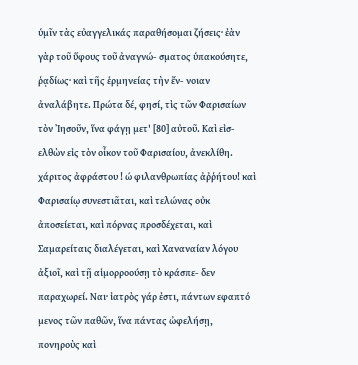ὑμῖν τὰς εὐαγγελικάς παραθήσομαι ζήσεις· ἐὰν γὰρ τοῦ ὕφους τοῦ ἀναγνώ- σματος ὑπακούσητε, ῥᾳδίως· καὶ τῆς ἑρμηνείας τὴν ἔν- νοιαν ἀναλάβητε. Πρώτα δέ, φησί, τὶς τῶν Φαρισαίων τὸν Ἰησοῦν, ἵνα φάγῃ μετ' [80] αὐτοῦ. Καὶ εἰσ- ελθὼν εἰς τὸν οἶκον τοῦ Φαρισαίου, ἀνεκλίθη. χάριτος ἀφράστου ! ώ φιλανθρωπίας ἀῤῥήτου! καὶ Φαρισαίῳ συνεστιᾶται, καὶ τελώνας οὐκ ἀποσείεται, καὶ πόρνας προσδέχεται, καὶ Σαμαρείταις διαλέγεται, καὶ Χαναναίαν λόγου ἀξιοῖ, καὶ τῇ αἱμορροούσῃ τὸ κράσπε- δεν παραχωρεί. Ναι· ἰατρὸς γάρ ἐστι, πάντων εφαπτό μενος τῶν παθῶν, ἵνα πάντας ὠφελήσῃ, πονηροὺς καὶ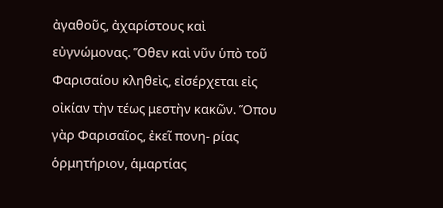ἀγαθοῦς, ἀχαρίστους καὶ εὐγνώμονας. Ὅθεν καὶ νῦν ὑπὸ τοῦ Φαρισαίου κληθεὶς, εἰσέρχεται εἰς οἰκίαν τὴν τέως μεστὴν κακῶν. Ὅπου γὰρ Φαρισαῖος, ἐκεῖ πονη- ρίας ὁρμητήριον, ἁμαρτίας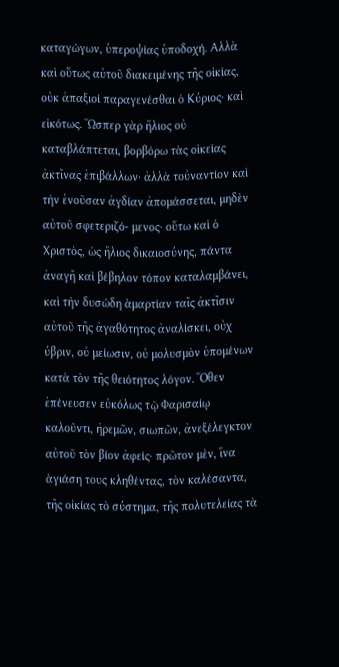καταγώγων, ὑπεροψίας ὑποδοχή. Αλλὰ καὶ οὕτως αὐτοῦ διακειμένης τῆς οἰκίας, οὐκ ἀπαξιοί παραγενέσθαι ὁ Κύριος· καὶ εἰκότως. Ὥσπερ γὰρ ἥλιος οὐ καταβλάπτεται, βορβόρω τὰς οἰκείας ἀκτῖνας ἐπιβάλλων· ἀλλὰ τοὐναντίον καὶ τὴν ἐνοῦσαν ἀγδίαν ἀπομάσσεται, μηδὲν αὐτοῦ σφετεριζό- μενος· οὕτω καὶ ὁ Χριστὸς, ὡς ἥλιος δικαιοσύνης, πάντα ἀναγῆ καὶ βέβηλον τόπον καταλαμβάνει, καὶ τὴν δυσώδη ἁμαρτίαν ταῖς ἀκτῖσιν αὐτοῦ τῆς ἀγαθότητος ἀναλίσκει, οὐχ ύβριν, οὐ μείωσιν, οὐ μολυσμὸν ὑπομένων κατὰ τὸν τῆς θειότητος λόγον. Ὅθεν ἐπένευσεν εὐκόλως τῷ Φαρισαίῳ καλοῦντι, ἠρεμῶν, σιωπῶν, ἀνεξέλεγκτον αὐτοῦ τὸν βίον ἀφείς· πρῶτον μὲν, ἵνα ἁγιάση τους κληθέντας, τὸν καλέσαντα, τῆς οἰκίας τὸ σύστημα, τῆς πολυτελείας τὰ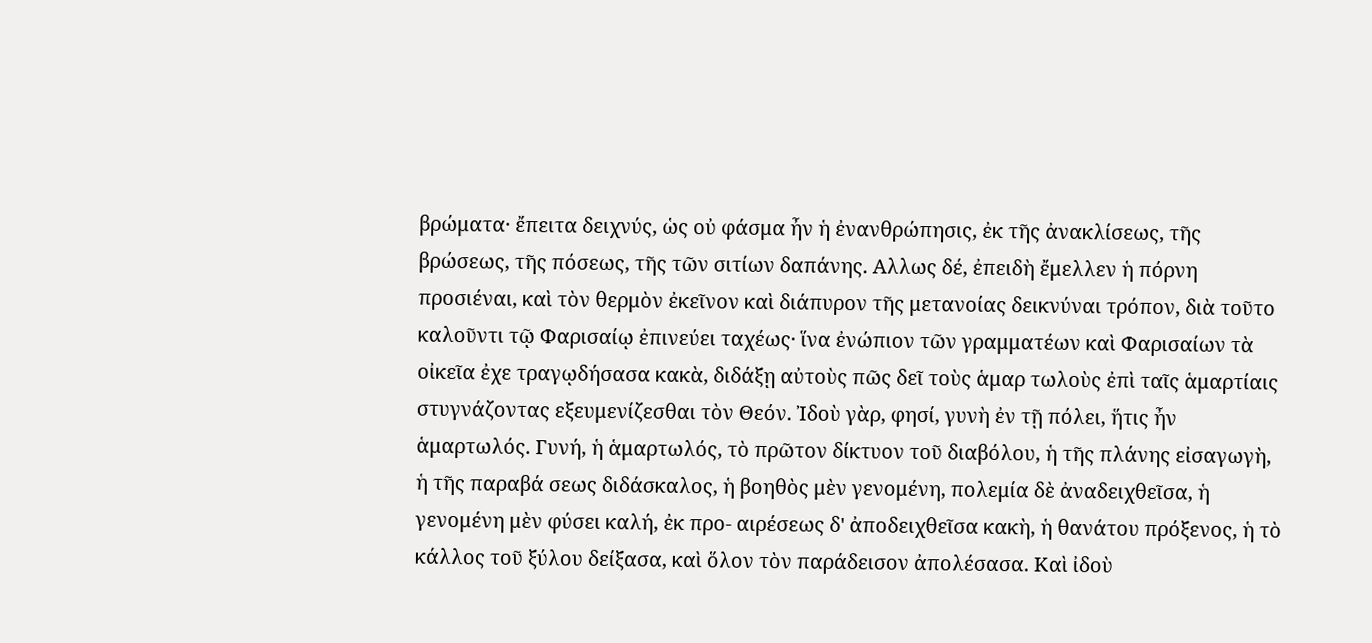βρώματα· ἔπειτα δειχνύς, ὡς οὐ φάσμα ἦν ἡ ἐνανθρώπησις, ἐκ τῆς ἀνακλίσεως, τῆς βρώσεως, τῆς πόσεως, τῆς τῶν σιτίων δαπάνης. Αλλως δέ, ἐπειδὴ ἔμελλεν ἡ πόρνη προσιέναι, καὶ τὸν θερμὸν ἐκεῖνον καὶ διάπυρον τῆς μετανοίας δεικνύναι τρόπον, διὰ τοῦτο καλοῦντι τῷ Φαρισαίῳ ἐπινεύει ταχέως· ἵνα ἐνώπιον τῶν γραμματέων καὶ Φαρισαίων τὰ οἰκεῖα ἐχε τραγῳδήσασα κακὰ, διδάξῃ αὐτοὺς πῶς δεῖ τοὺς ἁμαρ τωλοὺς ἐπὶ ταῖς ἁμαρτίαις στυγνάζοντας εξευμενίζεσθαι τὸν Θεόν. Ἰδοὺ γὰρ, φησί, γυνὴ ἐν τῇ πόλει, ἥτις ἦν ἁμαρτωλός. Γυνή, ἡ ἁμαρτωλός, τὸ πρῶτον δίκτυον τοῦ διαβόλου, ἡ τῆς πλάνης εἰσαγωγὴ, ἡ τῆς παραβά σεως διδάσκαλος, ἡ βοηθὸς μὲν γενομένη, πολεμία δὲ ἀναδειχθεῖσα, ἡ γενομένη μὲν φύσει καλή, ἐκ προ- αιρέσεως δ' ἀποδειχθεῖσα κακὴ, ἡ θανάτου πρόξενος, ἡ τὸ κάλλος τοῦ ξύλου δείξασα, καὶ ὅλον τὸν παράδεισον ἀπολέσασα. Καὶ ἰδοὺ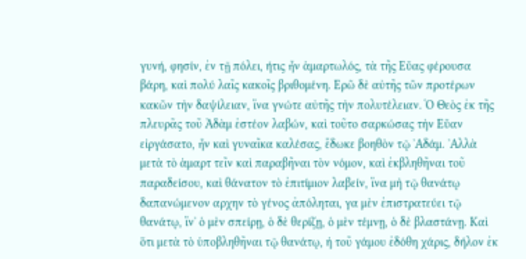γυνή, φησίν, ἐν τῇ πόλει, ήτις ἦν ἁμαρτωλός, τὰ τῆς Εὔας φέρουσα βάρη, καὶ πολύ λαῖς κακοῖς βριθομένη. Ερῶ δὲ αὐτῆς τῶν προτέρων κακῶν τὴν δαψίλειαν, ἵνα γνώτε αὐτῆς τὴν πολυτέλειαν. Ὁ Θεὸς ἐκ τῆς πλευρᾶς τοῦ Ἀδὰμ ἐστέον λαβών, καὶ τοῦτο σαρκώσας τὴν Εὔαν εἰργάσατο, ἦν καὶ γυναῖκα καλέσας, ἔδωκε βοηθὸν τῷ ᾿Αδάμ. ᾿Αλλὰ μετὰ τὸ ἁμαρτ τεῖν καὶ παραβῆναι τὸν νόμον, καὶ ἐκβληθῆναι τοῦ παραδείσου, καὶ θάνατον τὸ ἐπιτίμιον λαβείν, ἵνα μὴ τῷ θανάτῳ δαπανώμενον αρχην τὸ γένος ἀπόληται, γα μὲν ἐπιστρατεύει τῷ θανάτῳ, ἵν᾿ ὁ μὲν σπείρῃ, ὁ δὲ θερίζῃ, ὁ μὲν τέμνῃ, ὁ δὲ βλαστάνῃ. Καὶ ὅτι μετὰ τὸ ὑποβληθῆναι τῷ θανάτῳ, ἡ τοῦ γάμου ἐδόθη χάρις, δήλον ἐκ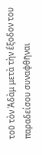τοῦ τὸν Ἀδὰμ μετὰ τὴν ἔξοδον του παραδείσου συναφθῆναι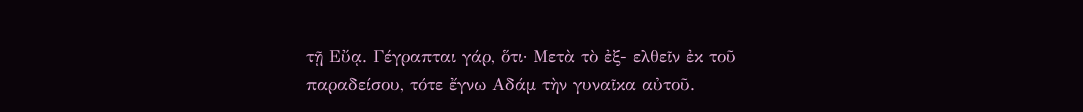τῇ Εὔᾳ. Γέγραπται γάρ, ὅτι· Μετὰ τὸ ἐξ- ελθεῖν ἐκ τοῦ παραδείσου, τότε ἔγνω Αδάμ τὴν γυναῖκα αὐτοῦ.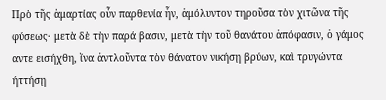Πρὸ τῆς ἁμαρτίας οὖν παρθενία ἦν, ἀμόλυντον τηροῦσα τὸν χιτῶνα τῆς φύσεως· μετὰ δὲ τὴν παρά βασιν, μετὰ τὴν τοῦ θανάτου ἀπόφασιν, ὁ γάμος αντε εισήχθη, ἵνα ἀντλοῦντα τὸν θάνατον νικήσῃ βρύων, καὶ τρυγώντα ήττήσῃ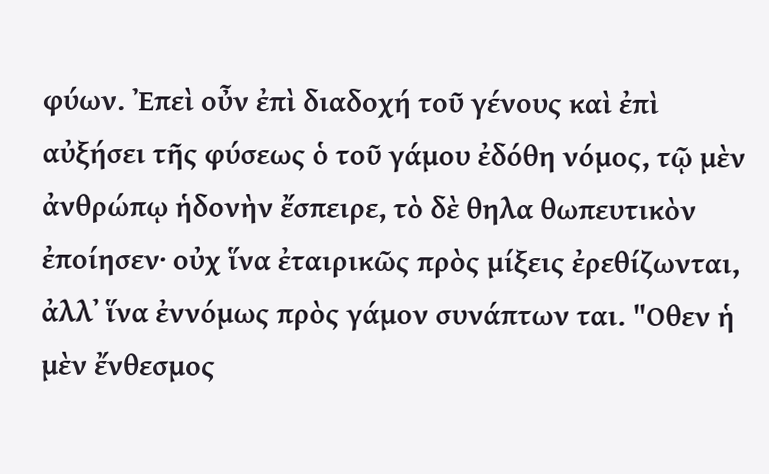φύων. Ἐπεὶ οὖν ἐπὶ διαδοχή τοῦ γένους καὶ ἐπὶ αὐξήσει τῆς φύσεως ὁ τοῦ γάμου ἐδόθη νόμος, τῷ μὲν ἀνθρώπῳ ἡδονὴν ἔσπειρε, τὸ δὲ θηλα θωπευτικὸν ἐποίησεν· οὐχ ἵνα ἐταιρικῶς πρὸς μίξεις ἐρεθίζωνται, ἀλλ᾽ ἵνα ἐννόμως πρὸς γάμον συνάπτων ται. "Οθεν ἡ μὲν ἔνθεσμος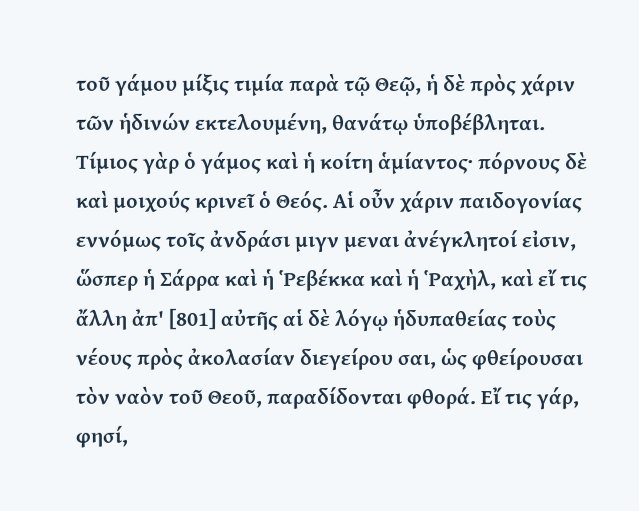τοῦ γάμου μίξις τιμία παρὰ τῷ Θεῷ, ἡ δὲ πρὸς χάριν τῶν ἡδινών εκτελουμένη, θανάτῳ ὑποβέβληται. Τίμιος γὰρ ὁ γάμος καὶ ἡ κοίτη ἁμίαντος· πόρνους δὲ καὶ μοιχούς κρινεῖ ὁ Θεός. Αἱ οὖν χάριν παιδογονίας εννόμως τοῖς ἀνδράσι μιγν μεναι ἀνέγκλητοί εἰσιν, ὥσπερ ἡ Σάρρα καὶ ἡ Ῥεβέκκα καὶ ἡ Ῥαχὴλ, καὶ εἴ τις ἄλλη ἀπ' [801] αὐτῆς αἱ δὲ λόγῳ ἡδυπαθείας τοὺς νέους πρὸς ἀκολασίαν διεγείρου σαι, ὡς φθείρουσαι τὸν ναὸν τοῦ Θεοῦ, παραδίδονται φθορά. Εἴ τις γάρ, φησί,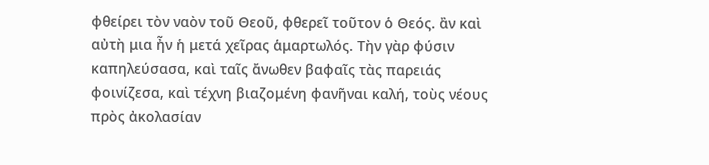φθείρει τὸν ναὸν τοῦ Θεοῦ, φθερεῖ τοῦτον ὁ Θεός. ἂν καὶ αὐτὴ μια ἦν ἡ μετά χεῖρας ἁμαρτωλός. Τὴν γὰρ φύσιν καπηλεύσασα, καὶ ταῖς ἄνωθεν βαφαῖς τὰς παρειάς φοινίζεσα, καὶ τέχνη βιαζομένη φανῆναι καλή, τοὺς νέους πρὸς ἀκολασίαν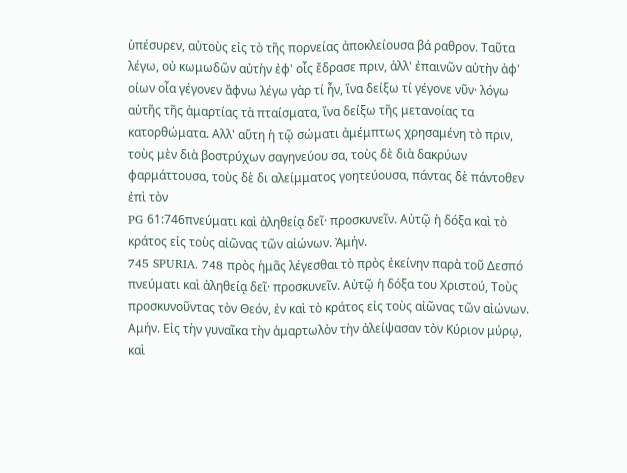ὑπέσυρεν, αὐτοὺς εἰς τὸ τῆς πορνείας ἀποκλείουσα βά ραθρον. Ταῦτα λέγω, οὐ κωμωδῶν αὐτὴν ἐφ' οἷς ἔδρασε πριν, ἀλλ' ἐπαινῶν αὐτὴν ἀφ' οίων οἷα γέγονεν ἄφνω λέγω γὰρ τί ἦν, ἵνα δείξω τί γέγονε νῦν· λόγω αὐτῆς τῆς ἁμαρτίας τὰ πταίσματα, ἵνα δείξω τῆς μετανοίας τα κατορθώματα. Αλλ' αὕτη ἡ τῷ σώματι ἀμέμπτως χρησαμένη τὸ πριν, τοὺς μὲν διὰ βοστρύχων σαγηνεύου σα, τοὺς δὲ διὰ δακρύων φαρμάττουσα, τοὺς δὲ δι αλείμματος γοητεύουσα, πάντας δὲ πάντοθεν ἐπὶ τὸν
PG 61:746πνεύματι καὶ ἀληθείᾳ δεῖ· προσκυνεῖν. Αὐτῷ ἡ δόξα καὶ τὸ κράτος εἰς τοὺς αἰῶνας τῶν αἰώνων. Ἀμήν.
745 SPURIA. 748 πρὸς ἡμᾶς λέγεσθαι τὸ πρὸς ἐκείνην παρὰ τοῦ Δεσπό πνεύματι καὶ ἀληθείᾳ δεῖ· προσκυνεῖν. Αὐτῷ ἡ δόξα του Χριστού, Τοὺς προσκυνοῦντας τὸν Θεόν, ἐν καὶ τὸ κράτος εἰς τοὺς αἰῶνας τῶν αἰώνων. Αμήν. Εἰς τὴν γυναῖκα τὴν ἁμαρτωλὸν τὴν ἀλείψασαν τὸν Κύριον μύρῳ, καὶ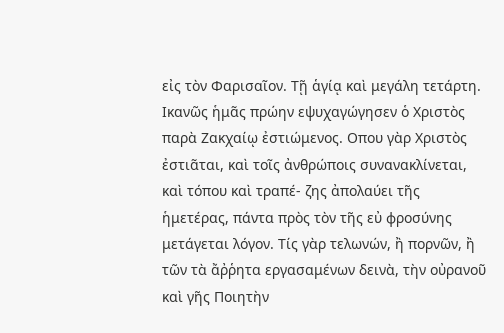εἰς τὸν Φαρισαῖον. Τῇ ἁγίᾳ καὶ μεγάλη τετάρτη. Ικανῶς ἡμᾶς πρώην εψυχαγώγησεν ὁ Χριστὸς παρὰ Ζακχαίῳ ἐστιώμενος. Οπου γὰρ Χριστὸς ἐστιᾶται, καὶ τοῖς ἀνθρώποις συνανακλίνεται, καὶ τόπου καὶ τραπέ- ζης ἀπολαύει τῆς ἡμετέρας, πάντα πρὸς τὸν τῆς εὐ φροσύνης μετάγεται λόγον. Τίς γὰρ τελωνών, ἢ πορνῶν, ἢ τῶν τὰ ἄῤῥητα εργασαμένων δεινὰ, τὴν οὐρανοῦ καὶ γῆς Ποιητὴν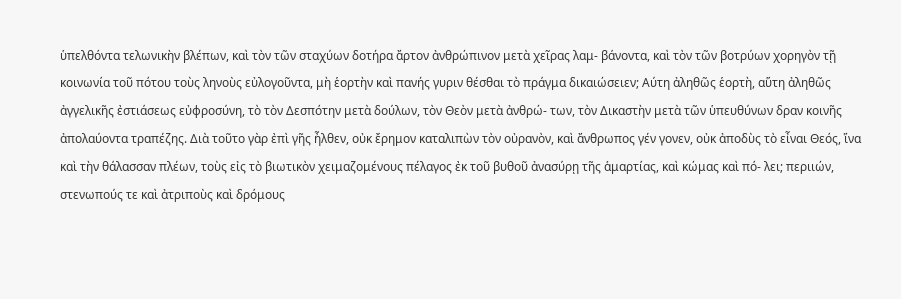ὑπελθόντα τελωνικὴν βλέπων, καὶ τὸν τῶν σταχύων δοτήρα ἄρτον ἀνθρώπινον μετὰ χεῖρας λαμ- βάνοντα, καὶ τὸν τῶν βοτρύων χορηγὸν τῇ κοινωνία τοῦ πότου τοὺς ληνοὺς εὐλογοῦντα, μὴ ἑορτὴν καὶ πανής γυριν θέσθαι τὸ πράγμα δικαιώσειεν; Αύτη ἀληθῶς ἑορτὴ, αὕτη ἀληθῶς ἀγγελικῆς ἐστιάσεως εὐφροσύνη, τὸ τὸν Δεσπότην μετὰ δούλων, τὸν Θεὸν μετὰ ἀνθρώ- των, τὸν Δικαστὴν μετὰ τῶν ὑπευθύνων δραν κοινῆς ἀπολαύοντα τραπέζης. Διὰ τοῦτο γὰρ ἐπὶ γῆς ἦλθεν, οὐκ ἔρημον καταλιπὼν τὸν οὐρανὸν, καὶ ἄνθρωπος γέν γονεν, οὐκ ἀποδὺς τὸ εἶναι Θεός, ἵνα καὶ τὴν θάλασσαν πλέων, τοὺς εἰς τὸ βιωτικὸν χειμαζομένους πέλαγος ἐκ τοῦ βυθοῦ ἀνασύρῃ τῆς ἁμαρτίας, καὶ κώμας καὶ πό- λει; περιιών, στενωπούς τε καὶ ἀτριποὺς καὶ δρόμους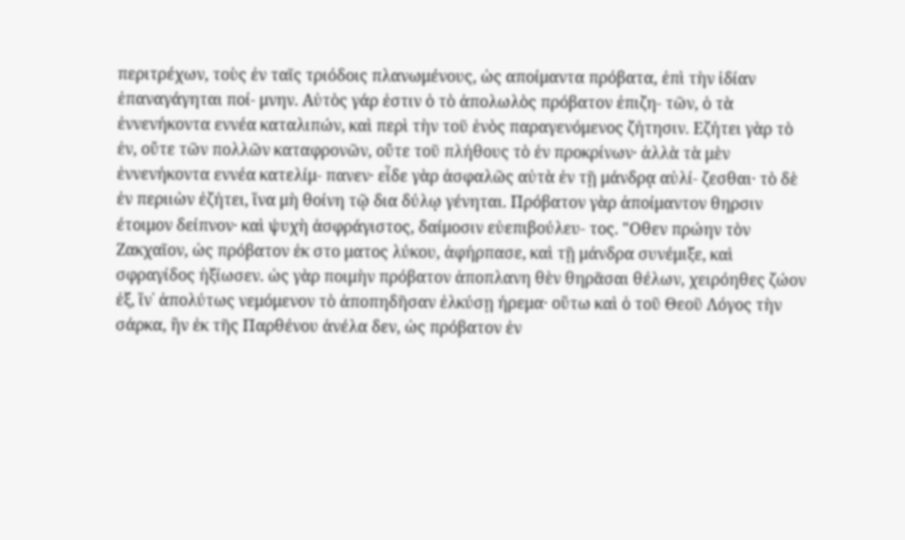περιτρέχων, τοὺς ἐν ταῖς τριόδοις πλανωμένους, ὡς αποίμαντα πρόβατα, ἐπὶ τὴν ἰδίαν ἐπαναγάγηται ποί- μνην. Αὐτὸς γάρ ἐστιν ὁ τὸ ἀπολωλὸς πρόβατον ἐπιζη- τῶν, ὁ τὰ ἐννενήκοντα εννέα καταλιπών, καὶ περὶ τὴν τοῦ ἑνὸς παραγενόμενος ζήτησιν. Εζήτει γὰρ τὸ ἐν, οὔτε τῶν πολλῶν καταφρονῶν, οὔτε τοῦ πλήθους τὸ ἐν προκρίνων· ἀλλὰ τὰ μὲν ἐννενήκοντα εννέα κατελίμ- πανεν· εἶδε γὰρ ἀσφαλῶς αὐτὰ ἐν τῇ μάνδρᾳ αὐλί- ζεσθαι· τὸ δὲ ἐν περιιὼν ἐζήτει, ἵνα μὴ θοίνη τῷ δια δύλῳ γένηται. Πρόβατον γὰρ ἀποίμαντον θηρσιν έτοιμον δείπνον· καὶ ψυχὴ ἀσφράγιστος, δαίμοσιν εὐεπιβούλευ- τος. "Οθεν πρώην τὸν Ζακχαῖον, ὡς πρόβατον ἐκ στο ματος λύκου, ἀφήρπασε, καὶ τῇ μάνδρα συνέμιξε, καὶ σφραγίδος ἠξίωσεν. ὡς γὰρ ποιμὴν πρόβατον ἀποπλανη θὲν θηρᾶσαι θέλων, χειρόηθες ζώον ἐξ, ἵν᾿ ἀπολύτως νεμόμενον τὸ ἀποπηδῆσαν ἐλκύσῃ ήρεμα· οὕτω καὶ ὁ τοῦ Θεοῦ Λόγος τὴν σάρκα, ἣν ἐκ τῆς Παρθένου ἀνέλα δεν, ὡς πρόβατον ἐν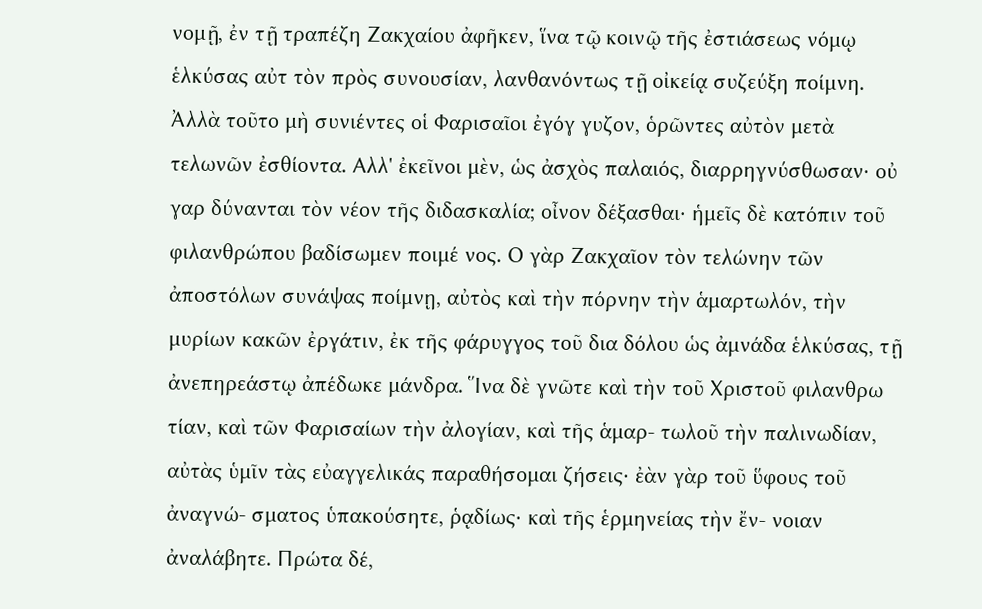νομῇ, ἐν τῇ τραπέζη Ζακχαίου ἀφῆκεν, ἵνα τῷ κοινῷ τῆς ἐστιάσεως νόμῳ ἑλκύσας αὐτ τὸν πρὸς συνουσίαν, λανθανόντως τῇ οἰκείᾳ συζεύξη ποίμνη. Ἀλλὰ τοῦτο μὴ συνιέντες οἱ Φαρισαῖοι ἐγόγ γυζον, ὁρῶντες αὐτὸν μετὰ τελωνῶν ἐσθίοντα. Αλλ' ἐκεῖνοι μὲν, ὡς ἀσχὸς παλαιός, διαρρηγνύσθωσαν· οὐ γαρ δύνανται τὸν νέον τῆς διδασκαλία; οἶνον δέξασθαι· ἡμεῖς δὲ κατόπιν τοῦ φιλανθρώπου βαδίσωμεν ποιμέ νος. Ο γὰρ Ζακχαῖον τὸν τελώνην τῶν ἀποστόλων συνάψας ποίμνῃ, αὐτὸς καὶ τὴν πόρνην τὴν ἁμαρτωλόν, τὴν μυρίων κακῶν ἐργάτιν, ἐκ τῆς φάρυγγος τοῦ δια δόλου ὡς ἀμνάδα ἑλκύσας, τῇ ἀνεπηρεάστῳ ἀπέδωκε μάνδρα. Ἵνα δὲ γνῶτε καὶ τὴν τοῦ Χριστοῦ φιλανθρω τίαν, καὶ τῶν Φαρισαίων τὴν ἀλογίαν, καὶ τῆς ἁμαρ- τωλοῦ τὴν παλινωδίαν, αὐτὰς ὑμῖν τὰς εὐαγγελικάς παραθήσομαι ζήσεις· ἐὰν γὰρ τοῦ ὕφους τοῦ ἀναγνώ- σματος ὑπακούσητε, ῥᾳδίως· καὶ τῆς ἑρμηνείας τὴν ἔν- νοιαν ἀναλάβητε. Πρώτα δέ,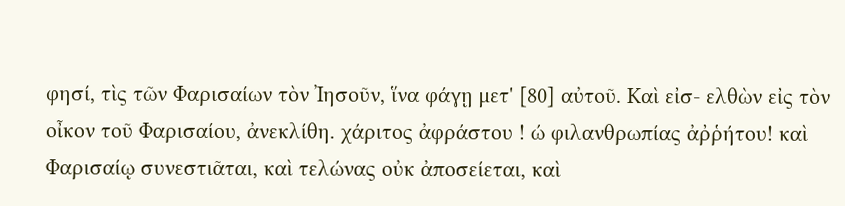φησί, τὶς τῶν Φαρισαίων τὸν Ἰησοῦν, ἵνα φάγῃ μετ' [80] αὐτοῦ. Καὶ εἰσ- ελθὼν εἰς τὸν οἶκον τοῦ Φαρισαίου, ἀνεκλίθη. χάριτος ἀφράστου ! ώ φιλανθρωπίας ἀῤῥήτου! καὶ Φαρισαίῳ συνεστιᾶται, καὶ τελώνας οὐκ ἀποσείεται, καὶ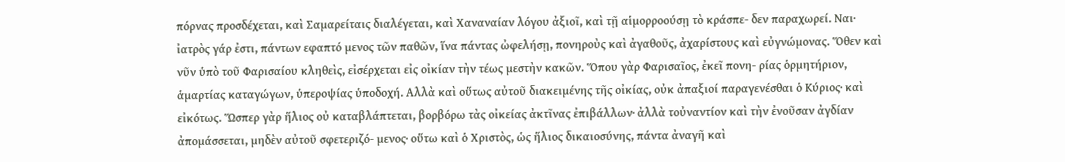πόρνας προσδέχεται, καὶ Σαμαρείταις διαλέγεται, καὶ Χαναναίαν λόγου ἀξιοῖ, καὶ τῇ αἱμορροούσῃ τὸ κράσπε- δεν παραχωρεί. Ναι· ἰατρὸς γάρ ἐστι, πάντων εφαπτό μενος τῶν παθῶν, ἵνα πάντας ὠφελήσῃ, πονηροὺς καὶ ἀγαθοῦς, ἀχαρίστους καὶ εὐγνώμονας. Ὅθεν καὶ νῦν ὑπὸ τοῦ Φαρισαίου κληθεὶς, εἰσέρχεται εἰς οἰκίαν τὴν τέως μεστὴν κακῶν. Ὅπου γὰρ Φαρισαῖος, ἐκεῖ πονη- ρίας ὁρμητήριον, ἁμαρτίας καταγώγων, ὑπεροψίας ὑποδοχή. Αλλὰ καὶ οὕτως αὐτοῦ διακειμένης τῆς οἰκίας, οὐκ ἀπαξιοί παραγενέσθαι ὁ Κύριος· καὶ εἰκότως. Ὥσπερ γὰρ ἥλιος οὐ καταβλάπτεται, βορβόρω τὰς οἰκείας ἀκτῖνας ἐπιβάλλων· ἀλλὰ τοὐναντίον καὶ τὴν ἐνοῦσαν ἀγδίαν ἀπομάσσεται, μηδὲν αὐτοῦ σφετεριζό- μενος· οὕτω καὶ ὁ Χριστὸς, ὡς ἥλιος δικαιοσύνης, πάντα ἀναγῆ καὶ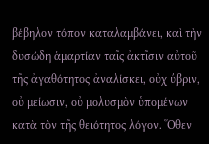βέβηλον τόπον καταλαμβάνει, καὶ τὴν δυσώδη ἁμαρτίαν ταῖς ἀκτῖσιν αὐτοῦ τῆς ἀγαθότητος ἀναλίσκει, οὐχ ύβριν, οὐ μείωσιν, οὐ μολυσμὸν ὑπομένων κατὰ τὸν τῆς θειότητος λόγον. Ὅθεν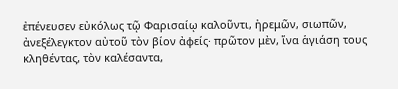ἐπένευσεν εὐκόλως τῷ Φαρισαίῳ καλοῦντι, ἠρεμῶν, σιωπῶν, ἀνεξέλεγκτον αὐτοῦ τὸν βίον ἀφείς· πρῶτον μὲν, ἵνα ἁγιάση τους κληθέντας, τὸν καλέσαντα,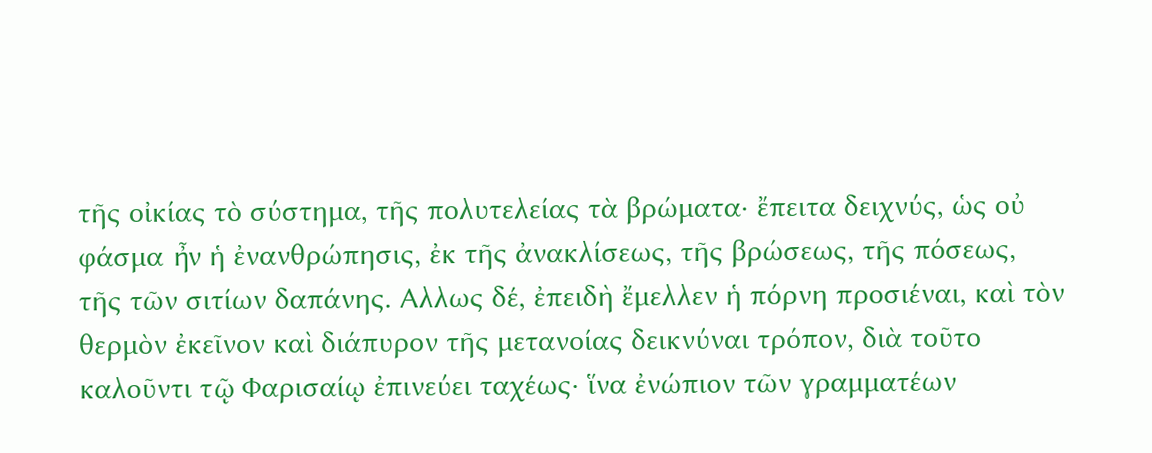τῆς οἰκίας τὸ σύστημα, τῆς πολυτελείας τὰ βρώματα· ἔπειτα δειχνύς, ὡς οὐ φάσμα ἦν ἡ ἐνανθρώπησις, ἐκ τῆς ἀνακλίσεως, τῆς βρώσεως, τῆς πόσεως, τῆς τῶν σιτίων δαπάνης. Αλλως δέ, ἐπειδὴ ἔμελλεν ἡ πόρνη προσιέναι, καὶ τὸν θερμὸν ἐκεῖνον καὶ διάπυρον τῆς μετανοίας δεικνύναι τρόπον, διὰ τοῦτο καλοῦντι τῷ Φαρισαίῳ ἐπινεύει ταχέως· ἵνα ἐνώπιον τῶν γραμματέων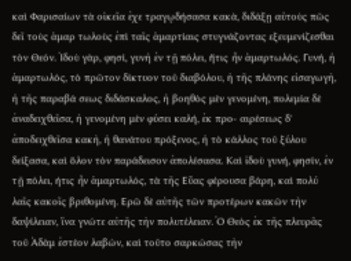καὶ Φαρισαίων τὰ οἰκεῖα ἐχε τραγῳδήσασα κακὰ, διδάξῃ αὐτοὺς πῶς δεῖ τοὺς ἁμαρ τωλοὺς ἐπὶ ταῖς ἁμαρτίαις στυγνάζοντας εξευμενίζεσθαι τὸν Θεόν. Ἰδοὺ γὰρ, φησί, γυνὴ ἐν τῇ πόλει, ἥτις ἦν ἁμαρτωλός. Γυνή, ἡ ἁμαρτωλός, τὸ πρῶτον δίκτυον τοῦ διαβόλου, ἡ τῆς πλάνης εἰσαγωγὴ, ἡ τῆς παραβά σεως διδάσκαλος, ἡ βοηθὸς μὲν γενομένη, πολεμία δὲ ἀναδειχθεῖσα, ἡ γενομένη μὲν φύσει καλή, ἐκ προ- αιρέσεως δ' ἀποδειχθεῖσα κακὴ, ἡ θανάτου πρόξενος, ἡ τὸ κάλλος τοῦ ξύλου δείξασα, καὶ ὅλον τὸν παράδεισον ἀπολέσασα. Καὶ ἰδοὺ γυνή, φησίν, ἐν τῇ πόλει, ήτις ἦν ἁμαρτωλός, τὰ τῆς Εὔας φέρουσα βάρη, καὶ πολύ λαῖς κακοῖς βριθομένη. Ερῶ δὲ αὐτῆς τῶν προτέρων κακῶν τὴν δαψίλειαν, ἵνα γνώτε αὐτῆς τὴν πολυτέλειαν. Ὁ Θεὸς ἐκ τῆς πλευρᾶς τοῦ Ἀδὰμ ἐστέον λαβών, καὶ τοῦτο σαρκώσας τὴν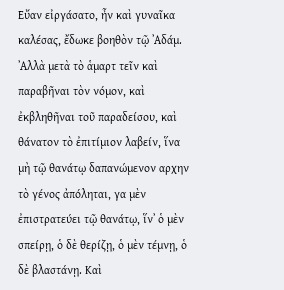Εὔαν εἰργάσατο, ἦν καὶ γυναῖκα καλέσας, ἔδωκε βοηθὸν τῷ ᾿Αδάμ. ᾿Αλλὰ μετὰ τὸ ἁμαρτ τεῖν καὶ παραβῆναι τὸν νόμον, καὶ ἐκβληθῆναι τοῦ παραδείσου, καὶ θάνατον τὸ ἐπιτίμιον λαβείν, ἵνα μὴ τῷ θανάτῳ δαπανώμενον αρχην τὸ γένος ἀπόληται, γα μὲν ἐπιστρατεύει τῷ θανάτῳ, ἵν᾿ ὁ μὲν σπείρῃ, ὁ δὲ θερίζῃ, ὁ μὲν τέμνῃ, ὁ δὲ βλαστάνῃ. Καὶ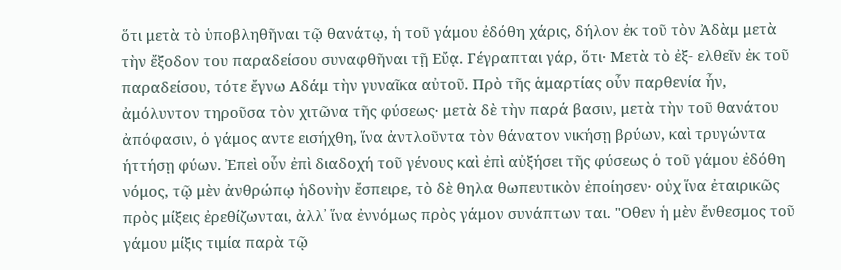ὅτι μετὰ τὸ ὑποβληθῆναι τῷ θανάτῳ, ἡ τοῦ γάμου ἐδόθη χάρις, δήλον ἐκ τοῦ τὸν Ἀδὰμ μετὰ τὴν ἔξοδον του παραδείσου συναφθῆναι τῇ Εὔᾳ. Γέγραπται γάρ, ὅτι· Μετὰ τὸ ἐξ- ελθεῖν ἐκ τοῦ παραδείσου, τότε ἔγνω Αδάμ τὴν γυναῖκα αὐτοῦ. Πρὸ τῆς ἁμαρτίας οὖν παρθενία ἦν, ἀμόλυντον τηροῦσα τὸν χιτῶνα τῆς φύσεως· μετὰ δὲ τὴν παρά βασιν, μετὰ τὴν τοῦ θανάτου ἀπόφασιν, ὁ γάμος αντε εισήχθη, ἵνα ἀντλοῦντα τὸν θάνατον νικήσῃ βρύων, καὶ τρυγώντα ήττήσῃ φύων. Ἐπεὶ οὖν ἐπὶ διαδοχή τοῦ γένους καὶ ἐπὶ αὐξήσει τῆς φύσεως ὁ τοῦ γάμου ἐδόθη νόμος, τῷ μὲν ἀνθρώπῳ ἡδονὴν ἔσπειρε, τὸ δὲ θηλα θωπευτικὸν ἐποίησεν· οὐχ ἵνα ἐταιρικῶς πρὸς μίξεις ἐρεθίζωνται, ἀλλ᾽ ἵνα ἐννόμως πρὸς γάμον συνάπτων ται. "Οθεν ἡ μὲν ἔνθεσμος τοῦ γάμου μίξις τιμία παρὰ τῷ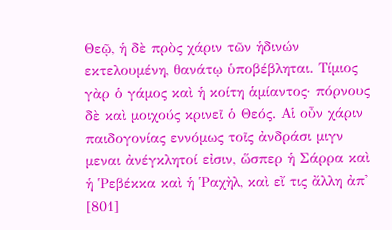Θεῷ, ἡ δὲ πρὸς χάριν τῶν ἡδινών εκτελουμένη, θανάτῳ ὑποβέβληται. Τίμιος γὰρ ὁ γάμος καὶ ἡ κοίτη ἁμίαντος· πόρνους δὲ καὶ μοιχούς κρινεῖ ὁ Θεός. Αἱ οὖν χάριν παιδογονίας εννόμως τοῖς ἀνδράσι μιγν μεναι ἀνέγκλητοί εἰσιν, ὥσπερ ἡ Σάρρα καὶ ἡ Ῥεβέκκα καὶ ἡ Ῥαχὴλ, καὶ εἴ τις ἄλλη ἀπ' [801]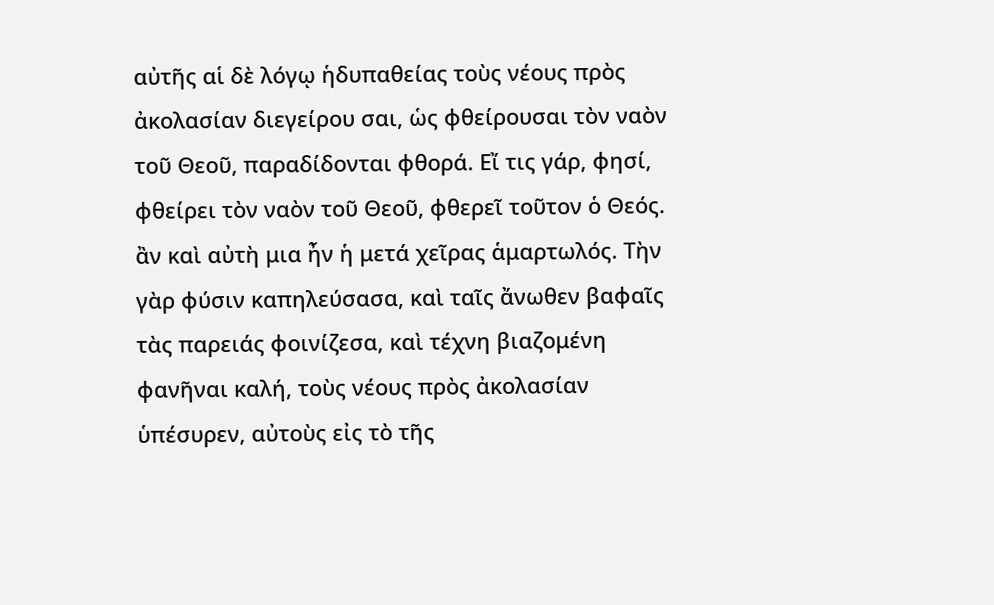αὐτῆς αἱ δὲ λόγῳ ἡδυπαθείας τοὺς νέους πρὸς ἀκολασίαν διεγείρου σαι, ὡς φθείρουσαι τὸν ναὸν τοῦ Θεοῦ, παραδίδονται φθορά. Εἴ τις γάρ, φησί, φθείρει τὸν ναὸν τοῦ Θεοῦ, φθερεῖ τοῦτον ὁ Θεός. ἂν καὶ αὐτὴ μια ἦν ἡ μετά χεῖρας ἁμαρτωλός. Τὴν γὰρ φύσιν καπηλεύσασα, καὶ ταῖς ἄνωθεν βαφαῖς τὰς παρειάς φοινίζεσα, καὶ τέχνη βιαζομένη φανῆναι καλή, τοὺς νέους πρὸς ἀκολασίαν ὑπέσυρεν, αὐτοὺς εἰς τὸ τῆς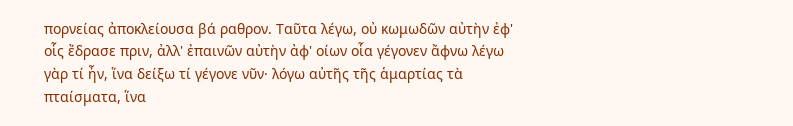πορνείας ἀποκλείουσα βά ραθρον. Ταῦτα λέγω, οὐ κωμωδῶν αὐτὴν ἐφ' οἷς ἔδρασε πριν, ἀλλ' ἐπαινῶν αὐτὴν ἀφ' οίων οἷα γέγονεν ἄφνω λέγω γὰρ τί ἦν, ἵνα δείξω τί γέγονε νῦν· λόγω αὐτῆς τῆς ἁμαρτίας τὰ πταίσματα, ἵνα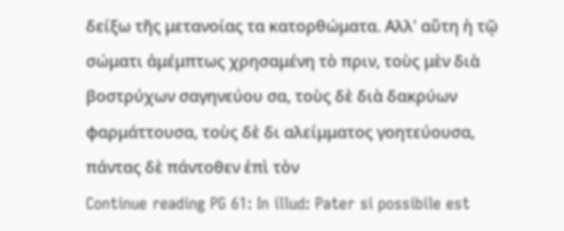δείξω τῆς μετανοίας τα κατορθώματα. Αλλ' αὕτη ἡ τῷ σώματι ἀμέμπτως χρησαμένη τὸ πριν, τοὺς μὲν διὰ βοστρύχων σαγηνεύου σα, τοὺς δὲ διὰ δακρύων φαρμάττουσα, τοὺς δὲ δι αλείμματος γοητεύουσα, πάντας δὲ πάντοθεν ἐπὶ τὸν
Continue reading PG 61: In illud: Pater si possibile est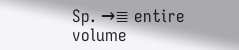Sp. →≣ entire volume